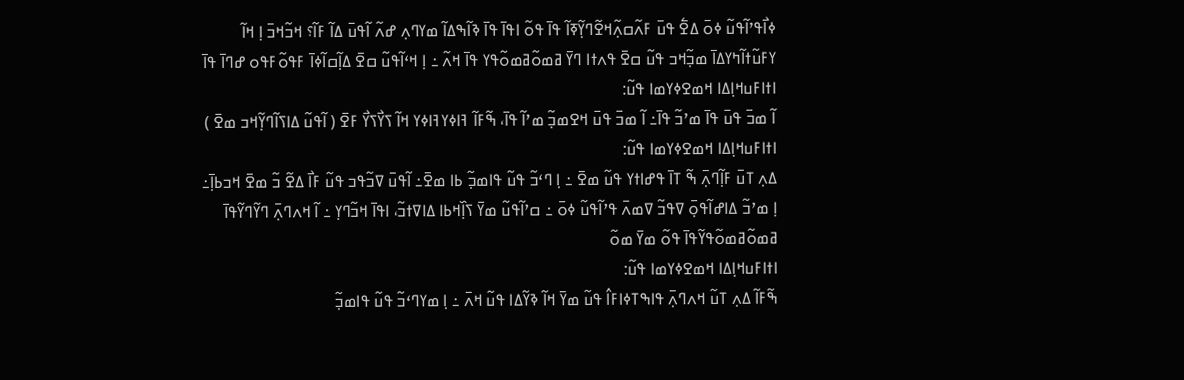ߦߊ߯ߟߴߊ߬ߟߎ߬ ߦߋ߫ ߡߐ߱ ߟߎ߫ ߓߍ߬ߛߍ߲߬ߞߐ߬ߣߌ߲߬ߧߊ߬ ߟߊ߫ ߟߋ߬ ߊߟߊ߫ ߟߊ߫ ߢߊ߬ߒߡߊ߬ ߘߌߣߍ߲ ߝߍ߬ ߊ߬ߟߎ߫ ߡߊ߬ ߓߊ߬؟ ߞߏ߬ߞߏ߫ ߊ߲ ߞߊ߬ ߌߓߎ߬ߙߊ߬ߤߌߡߊ߫ ߘߏ߲߬ߞߏ ߟߎ߬ ߛߐ߫ ߟߍߙߊ ߣߌ߫ ߥߘߋ߬ߥߘߋ߬ߟߌ ߟߊ߫ ߞߍ߬ ߸ ߊ߲ ߞߵߊ߬ߟߎ߬ ߛߐ߫ ߡߊ߲߬ߛߊ߬ߦߊ߫ ߓߟߋ߬ߓߟߋ ߝߣߊ߫ ߟߊ߫
ߊߙߊߓߎߞߊ߲ߡߊ ߞߘߐߦߌߘߊ ߟߎ߬:
ߊ߬ ߘߏ߫ ߟߎ߫ ߟߊ߫ ߘߴߏ߬ ߟߊ߫߸ ߊ߬ ߘߏ߫ ߟߎ߫ ߞߐߘߏ߲߬ ߘߴߊ߬ ߟߊ߫، ߒ߬ߓߊ߬ ߔߊߦߌߔߊߦߌ ߞߊ߬ ߖߌ߯ߖߌ߯ ߓߐ߫ ( ߊ߬ߟߎ߬ ߡߊߖߊ߬ߣߌ߲߬ߞߏ ߘߐ߫ )
ߊߙߊߓߎߞߊ߲ߡߊ ߞߘߐߦߌߘߊ ߟߎ߬:
ߡߍ߲ ߠߎ߫ ߓߊ߲߬ߣߍ߲߫ ߒ߬ ߠߊ߫ ߟߝߊߙߌ ߟߎ߬ ߘߐ߫ ߸ ߊ߲ ߣߵߏ߬ ߟߎ߬ ߟߊߘߏ߲߬ ߕߊ ߘߐ߫߸ ߊ߬ߟߎ߫ ߜߏ߬ߟߏ ߟߎ߬ ߓߊ߯ ߡߐ߬ ߏ߬ ߘߐ߫ ߞߏߕߊ߲߫߸ ߊ߲ ߘߴߏ߬ ߡߊߝߊ߬ߟߋ߲߫ ߜߟߏ߬ ߜߘߍ߫ ߟߴߊ߬ߟߎ߬ ߦߋ߫ ߸ ߛߴߊ߬ߟߎ߬ ߘߌ߫ ߖߊ߲߰ߞߕߊ ߡߊߜߙߏ߬، ߊߟߊ߫ ߞߏ߬ߣߌ߲ ߸ ߊ߬ ߞߍߣߍ߲߫ ߣߌ߬ߣߌ߬ߟߊ߫ ߥߘߋ߬ߥߘߋ߬ߟߌ߬ߟߊ߫ ߟߋ߬ ߘߌ߫ ߘߋ߬
ߊߙߊߓߎߞߊ߲ߡߊ ߞߘߐߦߌߘߊ ߟߎ߬:
ߒ߬ߓߊ߬ ߡߍ߲ ߠߎ߬ ߞߍߣߍ߲߫ ߟߊߒߠߦߊߓߊ߮ ߟߎ߬ ߘߌ߫ ߞߊ߬ ߢߌ߬ߡߊ ߟߎ߬ ߞߍ߫ ߸ ߊ߲ ߘߌߣߵߏ߬ ߟߎ߬ ߟߊߘߏ߲߬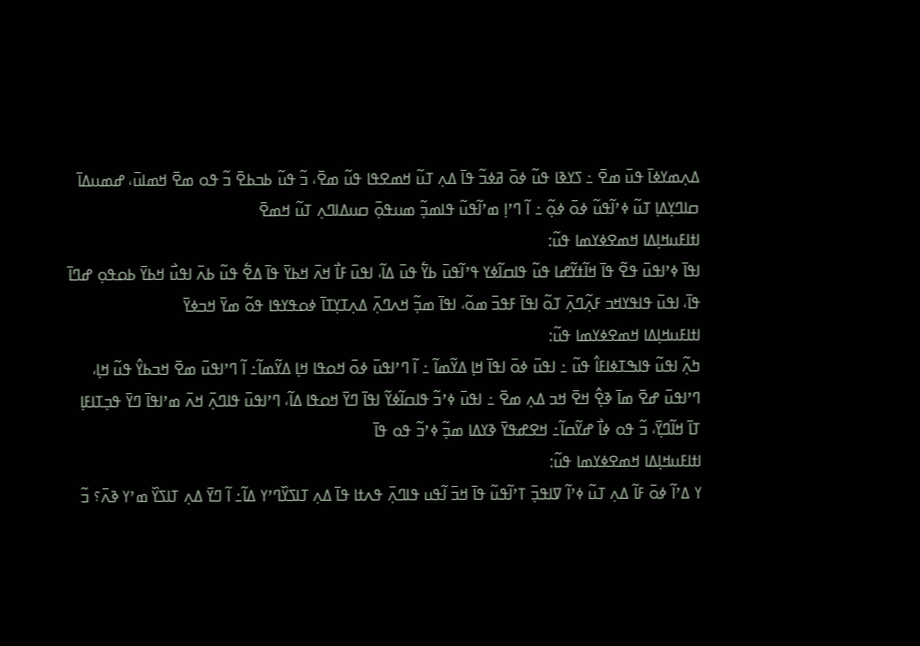ߡߍ߲ߘߌߦߊ߫ ߟߎ߫ ߘߐ߫ ߸ ߖߌߢߊ ߟߎ߬ ߦߋ߫ ߥߦߏ߬ ߟߊ߫ ߡߍ߲ ߠߎ߬ ߞߘߐߟߊ ߟߎ߬ ߘߐ߫، ߏ߬ ߟߎ߬ ߕߏߕߐ߫ ߏ߬ ߟߋ ߘߐ߫ ߞߘߊߎ߫، ߝߘߎߡߊ߫ ߛߊߣߌ߲ߡߊ߲ ߠߎ߬ ߦߴߊ߬ߟߎ߬ ߦߋ߫ ߦߋ߲߬ ߸ ߊ߬ ߣߴߊ߲ ߘߴߊ߬ߟߎ߬ ߟߊߘߏ߲߬ ߘߎߟߋ߲߫ ߛߎߡߊߣߍ߲ ߠߎ߬ ߞߘߐ߫
ߊߙߊߓߎߞߊ߲ߡߊ ߞߘߐߦߌߘߊ ߟߎ߬:
ߊߟߊ߫ ߦߴߊߟߎ߫ ߟߐ߬ ߟߊ߫ ߞߊ߬ߙߌ߬ߝߊ ߟߎ߬ ߟߊߛߊ߬ߦߌ ߟߴߊ߬ߟߎ߫ ߕߌ߱ ߟߎ߫ ߡߊ߬، ߊߟߎ߫ ߓߊ߯ ߞߍ߫ ߞߕߌ߫ ߟߊ߫ ߡߐ߱ ߟߎ߬ ߕߍ߫ ߊߟߎ߯ ߞߕߌ߫ ߕߋߟߋ߲ ߝߣߊ߫ ߟߊ߫، ߊߟߎ߫ ߟߊߟߌߞߏ ߓߍ߲߬ߣߍ߲߫ ߠߋ߬ ߊߟߊ߫ ߓߟߏ߫ ߘߋ߬، ߊߟߊ߫ ߘߏ߲߬ ߞߍߣߍ߲߫ ߡߍ߲ߠߌ߲ߠߊ߫ ߦߋߟߌߟߊ ߟߋ߬ ߘߌ߫ ߞߏߦߌ߫
ߊߙߊߓߎߞߊ߲ߡߊ ߞߘߐߦߌߘߊ ߟߎ߬:
ߤߍ߲߬ ߊߟߎ߬ ߟߊߒߠߦߊߓߊ߮ ߟߎ߬ ߸ ߊߟߎ߫ ߦߋ߫ ߊߟߊ߫ ߞߊ߲ ߡߌ߬ߘߊ߬ ߸ ߊ߬ ߣߴߊߟߎ߫ ߦߋ߫ ߞߋߟߊ ߞߊ߲ ߡߌ߬ߘߊ߬߸ ߊ߬ ߣߴߊߟߎ߫ ߘߐ߫ ߞߏߕߌ߮ ߟߎ߬ ߞߊ߲، ߣߴߊߟߎ߫ ߝߐ߫ ߘߊ߫ ߢߐ߲߮ ߞߐ߫ ߞߏ ߡߍ߲ ߘߐ߫ ߸ ߊߟߎ߫ ߦߴߏ߬ ߟߊߛߊ߬ߦߌ߬ ߊߟߊ߫ ߣߌ߫ ߞߋߟߊ ߡߊ߬، ߣߴߊߟߎ߫ ߟߊߣߍ߲߫ ߞߍ߫ ߘߴߊߟߊ߫ ߣߌ߫ ߟߏ߲ߠߊߓߊ߲ ߠߊ߫ ߞߊ߬ߣߌ߲߫، ߏ߬ ߟߋ ߦߊ߯ ߝߌ߬ߛߊ߬߸ ߞߐߝߟߌ߫ ߢߌߡߊ ߘߏ߲߬ ߦߴߏ߬ ߟߋ ߟߊ߫
ߊߙߊߓߎߞߊ߲ߡߊ ߞߘߐߦߌߘߊ ߟߎ߬:
ߌ ߡߴߊ߬ ߦߋ߫ ߓߊ߬ ߡߍ߲ ߠߎ߬ ߦߴߊ߬ ߜߊߟߏ߲߫ ߠߴߊ߬ߟߎ߬ ߟߊ߫ ߞߏ߫ ߊ߬ߟߎ ߟߊߣߍ߲߫ ߟߍߙߊ ߟߊ߫ ߡߍ߲ ߠߊߖߌ߰ߣߴߌ ߡߊ߬߸ ߊ߬ ߣߌ߫ ߡߍ߲ ߠߊߖߌ߰ ߘߴߌ ߢߍ߫؟ ߏ߬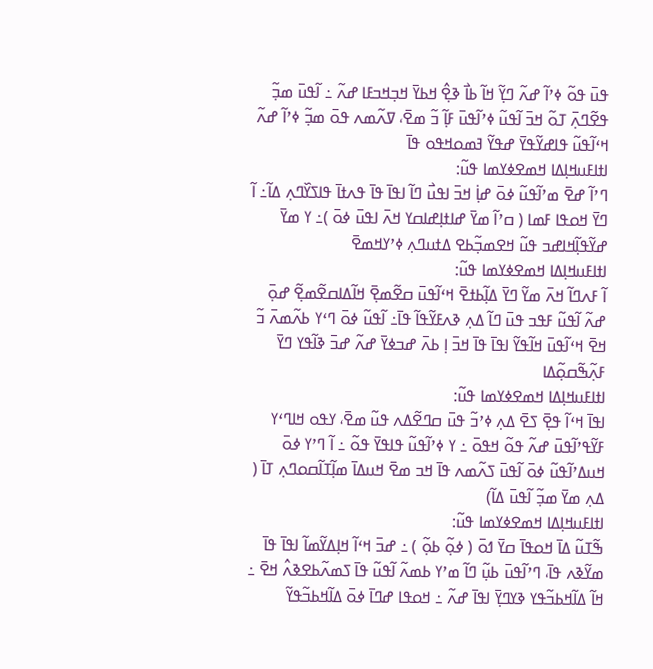ߟߎ߫ ߟߋ߬ ߦߴߊ߬ ߝߍ߬ ߣߌ߲߬ ߞߊ߬ ߕߊ߯ ߢߐ߲߮ ߞߕߌ߫ ߞߏ߲ߞߏߓߊ ߝߍ߬ ߸ ߊ߬ߟߎ߫ ߘߏ߲߬ ߟߐ߬ߣߍ߲߫ ߠߋ߬ ߞߏ߫ ߊ߬ߟߎ߬ ߦߴߊ߬ߟߎ߫ ߓߊ߲߬ ߏ߬ ߘߐ߫، ߜߍ߬ߘߍ ߟߋ߫ ߘߏ߲߬ ߦߴߊ߬ ߝߍ߬ ߞߵߊ߬ߟߎ߬ ߟߊߝߌ߬ߟߌ߫ ߝߟߌ߬ ߔߘߋߞߟߋ ߟߊ߫
ߊߙߊߓߎߞߊ߲ߡߊ ߞߘߐߦߌߘߊ ߟߎ߬:
ߣߴߊ߬ ߝߐ߫ ߘߴߊ߬ߟߎ߬ ߦߋ߫ ߝߊ߲߭ ߞߏ߫ ߊߟߎ߯ ߣߊ߬ ߊߟߊ߫ ߟߊ߫ ߟߍߙߊ߫ ߟߊߖߌ߰ߣߍ߲ ߡߊ߬߸ ߊ߬ ߣߌ߫ ߞߋߟߊ ߓߘߊ ( ߛߴߊ߬ ߘߌ߫ ߝߊߙߊ߲ߝߊߛߌ ߞߍ߫ ߊߟߎ߫ ߦߋ߫ )߸ ߌ ߘߌ߫ ߝߌ߬ߟߊ߲߬ߞߊߝߏ ߟߎ߬ ߞߐߘߏ߲߬ߕߐ ߡߙߎߣߍ߲ ߦߴߌߞߘߐ߫
ߊߙߊߓߎߞߊ߲ߡߊ ߞߘߐߦߌߘߊ ߟߎ߬:
ߊ߬ ߓߍߣߊ߬ ߞߍ߫ ߘߌ߬ ߣߌ߫ ߡߊ߲߬ߕߙߐ߫ ߞߵߊ߬ߟߎ߫ ߛߐ߬ߘߐ߲߫ ߞߊ߬ߡߊߛߐ߬ߘߐ߲߬ ߝߋ߲߫ ߝߍ߬ ߊ߬ߟߎ߬ ߓߟߏ ߟߎ߫ ߣߊ߬ ߡߍ߲ ߢߍߓߌ߬ߟߊ߬ ߟߊ߫߸ ߊ߬ߟߎ߬ ߦߋ߫ ߣߵߌ ߕߍ߬ߘߍ߫ ߏ߬ ߞߐ߫ ߞߵߊ߬ߟߎ߫ ߞߊ߬ߟߌ߬ ߊߟߊ߫ ߟߊ߫ ߞߏ߫ ߊ߲ ߕߍ߫ ߝߏߦߌ߫ ߝߍ߬ ߝߏ߫ ߢߊ߬ߟߌ ߣߌ߫ ߓߍ߲߬ߒ߬ߛߋ߲߬ߡߊ
ߊߙߊߓߎߞߊ߲ߡߊ ߞߘߐߦߌߘߊ ߟߎ߬:
ߊߟߊ߫ ߞߵߊ߬ ߟߐ߲߫ ߖߐ߫ ߡߍ߲ ߦߴߏ߬ ߟߎ߫ ߛߣߐ߬ߡߍ ߟߎ߬ ߘߐ߫، ߌߟߋ ߞߊߣߵߌ ߓߌ߬ߟߴߊ߬ߟߎ߫ ߝߍ߬ ߟߋ߬ ߞߟߋ߫ ߸ ߌ ߦߴߊ߬ߟߎ߬ ߟߊߟߌ߫ ߟߋ߬ ߸ ߊ߬ ߣߴߌ ߦߋ߫ ߞߎߡߴߊ߬ߟߎ߬ ߦߋ߫ ߊ߬ߟߎ߫ ߖߍ߬ߘߍ ߟߊ߫ ߞߏ ߘߐ߫ ߞߎߡߊ߫ ߘߊ߲߬ߠߊ߬ߛߋߣߍ߲ ߠߊ߫ ( ߡߍ߲ ߘߌ߫ ߘߏ߲߬ ߊ߬ߟߎ߫ ߡߊ߬)
ߊߙߊߓߎߞߊ߲ߡߊ ߞߘߐߦߌߘߊ ߟߎ߬:
ߒ߬ߠߎ߬ ߡߊ߫ ߞߋߟߊ߫ ߛߌ߫ ߗߋ߫ ( ߦߋ߲߬ ߕߋ߲߬ ) ߸ ߝߏ߫ ߞߵߊ߬ ߞߊ߲ߡߌ߬ߘߊ߬ ߊߟߊ߫ ߟߊ߫ ߘߌ߬ߢߍ ߟߊ߫، ߣߴߊ߬ߟߎ߫ ߕߎ߲߬ ߣߊ߬ ߘߴߌ ߕߘߍ߬ ߊ߬ߟߎ߬ ߟߊ߫ ߖߘߍ߬ߕߐߢߍ߮ ߞߐ߫ ߸ ߞߊ߬ ߡߊ߬ߞߕߏ߬ߟߌ ߢߌߣߌ߲߫ ߊߟߊ߫ ߝߍ߬ ߸ ߞߋߟߊ ߝߣߊ߫ ߦߋ߫ ߡߊ߬ߞߕߏ߬ߟߌ߬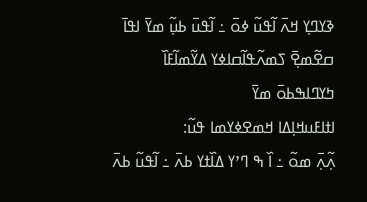ߢߌߣߌ߲ ߞߍ߫ ߊ߬ߟߎ߬ ߦߋ߫ ߸ ߊ߬ߟߎ߫ ߕߎ߲߬ ߘߌ߫ ߊߟߊ߫ ߛߐ߬ߘߐ߲߫ ߖߘߍ߬ߟߊ߬ߛߊߦߌ ߡߌ߬ߘߊ߬ߓߊ߰ ߤߌߣߊߒߕߋ߫ ߘߌ߫
ߊߙߊߓߎߞߊ߲ߡߊ ߞߘߐߦߌߘߊ ߟߎ߬:
ߍ߲߬ߍ߲߫ ߘߋ߬ ߸ ߊ߰ ߒ ߣߴߌ ߡߊ߰ߙߌ ߕߍ߫ ߸ ߊ߬ߟߎ߬ ߕߍ߫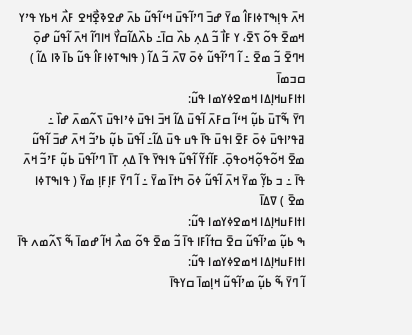ߞߍ߫ ߟߊ߲ߒߠߦߊߓߊ߮ ߘߌ߫ ߝߏ߫ ߣߴߊ߬ߟߎ߫ ߞߵߊ߬ߟߎ߬ ߕߍ߫ ߝߐߢߐ߲߯ߞߐ ߓߍ߯ ߞߕߌ ߟߴߌ ߞߘߐ߫ ߟߋ߬ ߖߐ߫، ߌ ߓߊ߯ ߏ߬ ߡߍ߲ ߕߍ߰ ߛߊ߫߸ ߕߍ߰ߡߊ߬ߛߌ߯ ߞߊߣߊ߬ ߞߍ߫ ߊ߬ߟߎ߬ ߝߋ߲߫ ߞߣߐ߫ ߏ߬ ߘߐ߫ ߸ ߊ߬ ߣߴߊ߬ߟߎ߬ ߦߋ߫ ߜߍ߫ ߏ߬ ߡߊ߬ ( ߟߊߒߠߦߊߓߊ߮ ߟߎ߬ ߕߊ߫ ߢߊ ߡߊ߬ ) ߛߏߘߊ߫
ߊߙߊߓߎߞߊ߲ߡߊ ߞߘߐߦߌߘߊ ߟߎ߬:
ߣߌ߫ ߒ߬ߠߎ߫ ߕߎ߲߬ ߞߵߊ߬ ߛߓߍ߫ ߊ߬ߟߎ߫ ߡߊ߬ ߞߏ߫ ߊߟߎ߫ ߦߴߊߟߎ߫ ߖߍ߬ߘߍ߫ ߝߊ߰ ߸ ߥߟߴߊߟߎ߫ ߦߋ߫ ߓߐ߫ ߊߟߎ߫ ߟߊ߫ ߟߎ ߟߎ߫ ߡߊ߬߸ ߊ߬ߟߎ߫ ߕߎ߲߬ ߕߴߏ߬ ߞߍ߫ ߝߏ߫ ߊ߬ߟߎ߬ ߘߐ߫ ߞߋ߬ߟߋ߲߬ߞߋߟߋ߲߫. ߓߊ߬ߙߌ߬ ߊ߬ߟߎ߬ ߟߊߟߌ߫ ߟߊ߫ ߡߍ߲ ߠߊ߫ ߣߴߊ߬ߟߎ߫ ߕߎ߲߬ ߓߴߏ߬ ߞߍ߫ ߟߊ߫ ߸ ߏ ߕߌ߲߬ ߘߌ߫ ߞߍ߫ ߊ߬ߟߎ߬ ߦߋ߫ ߤߙߊ߫ ߘߌ߫ ߸ ߊ߬ ߣߌ߫ ߓߊ߲ߓߊ߲ ߘߌ߫ ( ߟߊߒߠߦߊ ߘߐ߫ ) ߜߡߊ߫
ߊߙߊߓߎߞߊ߲ߡߊ ߞߘߐߦߌߘߊ ߟߎ߬:
ߒ ߕߎ߲߬ ߘߴߊ߬ߟߎ߬ ߛߐ߫ ߛߙߊ߬ߓߊ ߟߊ߫ ߏ߬ ߘߐ߫ ߟߋ߬ ߘߍ߯ ߞߊ߬ ߝߘߊ߫ ߒ߬ ߖߍ߬ߘߍ ߟߊ߫
ߊߙߊߓߎߞߊ߲ߡߊ ߞߘߐߦߌߘߊ ߟߎ߬:
ߊ߬ ߣߌ߫ ߒ߬ ߕߎ߲߬ ߘߴߊ߬ߟߎ߬ ߞߊ߲ߘߊ߫ ߛߌߟߊ߫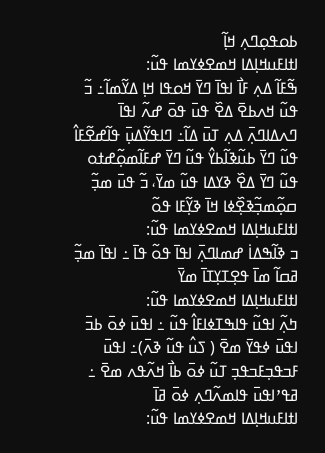ߕߋߟߋ߲ߣߍ߲ ߞߊ߲߬
ߊߙߊߓߎߞߊ߲ߡߊ ߞߘߐߦߌߘߊ ߟߎ߬:
ߒ߬ߓߊ߬ ߡߍ߲ ߓߊ߯ ߊߟߊ߫ ߣߌ߫ ߞߋߟߊ ߞߊ߲ ߡߌ߬ߘߊ߬߸ ߏ߬ ߟߎ߬ ߞߍߕߐ߫ ߡߐ߰ ߟߎ߫ ߟߋ߫ ߝߍ߬ ߊߟߊ߫ ߣߍߡߊߣߍ߲߫ ߡߍ߲ ߠߎ߫ ߡߊ߬߸ ߣߊߟߌ߬ߡߎ߲߫ ߟߊ߬ߝߐ߬ߓߊ߮ ߟߎ߬ ߣߌ߫ ߕߎ߬ߢߊ߬ߕߌ߮ ߟߎ߬ ߣߌ߫ ߝߓߊ߬ߘߋ߲߬ߝߙߋ ߟߎ߬ ߣߌ߫ ߡߐ߰ ߢߌߡߊ ߟߎ߬ ߘߌ߫، ߏ߬ ߟߎ߫ ߘߏ߲߬ ߛߋ߲߬ߘߏ߲߬ߢߐ߲߰ߦߊ ߞߊ߫ ߢߌ߲߬ߓߊ ߟߋ߬
ߊߙߊߓߎߞߊ߲ߡߊ ߞߘߐߦߌߘߊ ߟߎ߬:
ߏ ߢߊ߬ߒߡߊ߭ ߝߘߊߣߍ߲߫ ߊߟߊ߫ ߟߋ߬ ߟߊ߫ ߸ ߊߟߊ߫ ߘߏ߲߬ ߥߛߊ߬ ߘߊ߫ ߟߐ߲ߠߌ߲ߠߊ߫ ߘߌ߫
ߊߙߊߓߎߞߊ߲ߡߊ ߞߘߐߦߌߘߊ ߟߎ߬:
ߤߍ߲߬ ߊߟߎ߬ ߟߊߒߠߦߊߓߊ߮ ߟߎ߬ ߸ ߊߟߎ߫ ߦߋ߫ ߕߏ߫ ߊߟߎ߫ ߦߟߌ߫ ߘߐ߫ ( ߖߎ߮ ߟߎ߬ ߢߍ߫)߸ ߊߟߎ߫ ߓߏߟߏ߲ߓߏߟߏ߲ ߠߎ߬ ߦߋ߫ ߕߊ߯ ߞߍ߬ߟߍ ߘߐ߫ ߸ ߥߟߴߊߟߎ߫ ߟߊߘߍ߬ߣߍ߲ ߦߋ߫ ߥߊ߫
ߊߙߊߓߎߞߊ߲ߡߊ ߞߘߐߦߌߘߊ ߟߎ߬: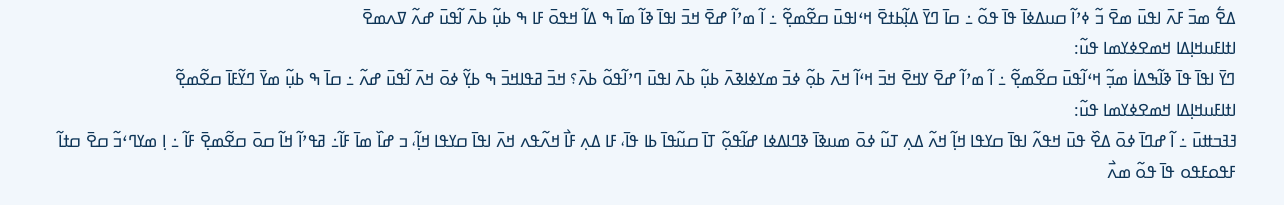ߡߐ߱ ߘߏ߫ ߓߍ߫ ߊߟߎ߫ ߘߐ߫ ߏ߬ ߦߴߊ߬ ߛߎߡߦߊ߫ ߟߊ߫ ߟߋ߬ ߸ ߛߊ߫ ߣߌ߫ ߡߊ߲߬ߕߙߐ߫ ߞߵߊߟߎ߫ ߛߐ߬ߘߐ߲߬ ߸ ߊ߬ ߘߴߊ߬ ߝߐ߫ ߞߏ߫ ߊߟߊ߫ ߢߊ߬ ߘߊ߫ ߒ ߡߊ߬ ߞߟߋ߫ ߓߊ ߒ ߕߎ߲߬ ߕߍ߫ ߊ߬ߟߎ߫ ߝߍ߬ ߜߍߘߐ߫
ߊߙߊߓߎߞߊ߲ߡߊ ߞߘߐߦߌߘߊ ߟߎ߬:
ߣߌ߫ ߊߟߊ߫ ߟߊ߫ ߢߊ߬ߒߡߊ߭ ߘߏ߲߬ ߞߵߊ߬ߟߎ߫ ߛߐ߬ߘߐ߲߬ ߸ ߊ߬ ߘߴߊ߬ ߝߐ߫ ߌߞߐ߫ ߞߏ߫ ߞߵߊ߬ ߞߍ߫ ߕߋ߲߬ ߦߏ߫ ߘߌߦߊߢߍ߫ ߕߎ߲߬ ߕߍ߫ ߊߟߎ߫ ߣߴߊ߬ߟߋ߬ ߕߍ߫؟ ߞߏ߫ ߥߟߊߞߏ߫ ߒ ߕߌ߲߬ ߦߋ߫ ߞߍ߫ ߊ߬ߟߎ߫ ߝߍ߬ ߸ ߛߊ߫ ߒ ߕߎ߲߬ ߘߌ߫ ߣߌ߬ߓߊ߫ ߛߐ߬ߘߐ߲߬
ߊߙߊߓߎߞߊ߲ߡߊ ߞߘߐߦߌߘߊ ߟߎ߬:
ߔߔߏߚߎ߫ ߸ ߊ߬ ߝߣߊ߫ ߦߋ߫ ߡߐ߰ ߟߎ߫ ߞߟߍ߬ ߊߟߊ߫ ߛߌߟߊ ߞߊ߲߬ ߞߍ߬ ߡߍ߲ ߠߎ߬ ߦߋ߫ ߘߎߢߊ߫ ߢߣߊߡߦߊ ߝߊ߬ߟߋ߲߬ ߠߊ߫ ߛߎ߬ߟߊ߫ ߕߊ ߟߊ߫، ߓߊ ߡߍ߲ ߓߊ߯ ߞߍ߬ߟߍ ߞߍ߫ ߊߟߊ߫ ߛߌߟߊ ߞߊ߲߬، ߏ ߝߊ߰ ߘߊ߫ ߓߊ߬߸ ߥߟߴߊ߬ ߞߊ߬ ߛߋ߫ ߛߐ߬ߘߐ߲߫ ߓߊ߬ ߸ ߊ߲ ߘߌߣߵߏ߬ ߛߐ߫ ߛߙߊ߬ ߓߟߋߓߟߋ ߟߊ߫ ߟߋ߬ ߘߍ߯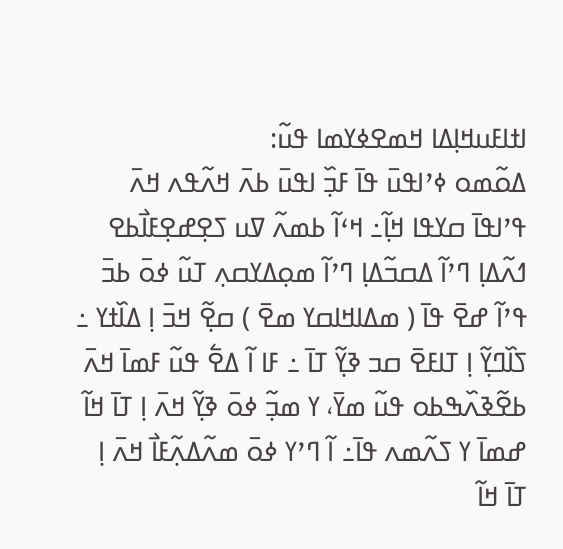ߊߙߊߓߎߞߊ߲ߡߊ ߞߘߐߦߌߘߊ ߟߎ߬:
ߡߋ߬ߘߋ ߦߴߊߟߎ߫ ߟߊ߫ ߓߏ߲߰ ߊߟߎ߫ ߕߍ߫ ߞߍ߬ߟߍ ߞߍ߫ ߟߴߊߟߊ߫ ߛߌߟߊ ߞߊ߲߬߸ ߞߵߊ߬ ߕߘߍ߬ ߜߎ ߖߐ߲ߝߐ߲ߓߊ߯ߕߐ ߗߍ߬ߡߊ߲ ߣߴߊ߬ ߡߛߏ߬ߡߊ߲ ߣߴߊ߬ ߘߋ߲ߡߌߛߍ߲ ߠߎ߬ ߦߋ߫ ߕߏ߫ ߟߴߊ߬ ߝߐ߫ ߟߊ߫ ( ߘߡߊߞߊߛߌ ߘߐ߫ ) ߛߐ߲߬ ߞߏ߫ ߊ߲ ߡߊ߰ߙߌ ߸ ߖߊ߰ߣߌ߲߬ ߊ߲ ߠߊߓߐ߫ ߛߏ ߢߌ߲߬ ߠߊ߫ ߸ ߓߊ ߊ߬ ߡߐ߱ ߟߎ߬ ߓߘߊ߫ ߞߍ߫ ߕߐ߬ߢߍ߰ߒߕߋ ߟߎ߬ ߘߌ߫، ߌ ߘߏ߲߬ ߦߋ߫ ߢߌ߲߬ ߞߍ߫ ߊ߲ ߠߊ߫ ߞߊ߬ ߝߘߊ߫ ߌ ߖߍ߬ߘߍ ߟߊ߫߸ ߊ߬ ߣߴߌ ߦߋ߫ ߘߍ߬ߡߍ߲߬ߓߊ߯ ߞߍ߫ ߊ߲ ߠߊ߫ ߞߊ߬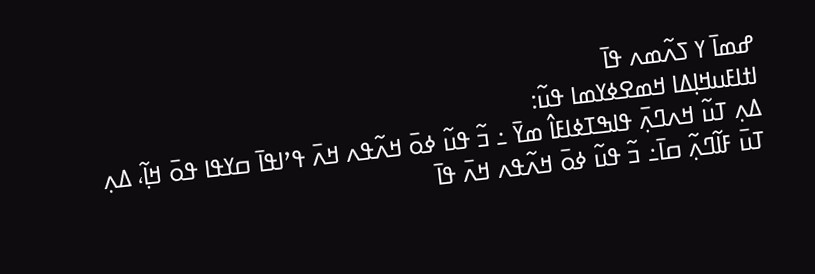ߝߘߊ߫ ߌ ߖߍ߬ߘߍ ߟߊ߫
ߊߙߊߓߎߞߊ߲ߡߊ ߞߘߐߦߌߘߊ ߟߎ߬:
ߡߍ߲ ߠߎ߬ ߞߍߣߍ߲߫ ߟߊߒߠߦߊߓߊ߮ ߘߌ߫ ߸ ߏ߬ ߟߎ߬ ߦߋ߫ ߞߍ߬ߟߍ ߞߍ߫ ߟߴߊߟߊ߫ ߛߌߟߊ ߟߋ߫ ߞߊ߲߬، ߡߍ߲ ߠߎ߫ ߓߊ߬ߣߍ߲߬ ߛߊ߫߸ ߏ߬ ߟߎ߬ ߦߋ߫ ߞߍ߬ߟߍ ߞߍ߫ ߟߊ߫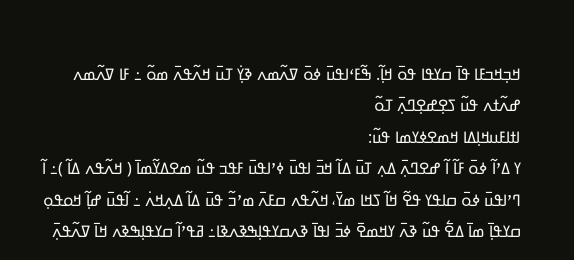ߞߏ߲ߞߏߓߊ ߟߊ߫ ߛߌߟߊ ߟߋ߫ ߞߊ߲߬. ߒ߬ߓߵߊߟߎ߫ ߦߋ߫ ߜߍ߬ߘߍ ߢߌ߲߭ ߠߎ߫ ߞߍ߬ߟߍ߫ ߘߋ߬ ߸ ߓߊ ߜߍ߬ߘߍ ߝߍ߬ߙߍ ߟߎ߬ ߖߐ߲ߝߐ߲ߣߍ߲߫ ߠߋ߬
ߊߙߊߓߎߞߊ߲ߡߊ ߞߘߐߦߌߘߊ ߟߎ߬:
ߌ ߡߴߊ߬ ߦߋ߫ ߓߊ߬ ߊ߬ ߝߐߣߍ߲߫ ߡߍ߲ ߠߎ߫ ߡߊ߬ ߞߏ߫ ߊߟߎ߫ ߦߴߊߟߎ߫ ߓߟߏ ߟߎ߬ ߘߐߡߌ߬ߘߊ߫ ( ߞߍ߬ߟߍ ߡߊ߬ )߸ ߊ߬ ߣߴߊߟߎ߫ ߦߋ߫ ߛߊߟߌ ߟߐ߬ ߞߊ߬ ߖߞߊ ߘߌ߫، ߞߍ߬ߟߍ ߛߓߍ߫ ߘߴߏ߬ ߟߎ߫ ߡߊ߬ ߡߍ߲ߞߍ߭ ߸ ߊ߬ߟߎ߫ ߝߊ߲߬ ߞߋߟߋ߲ ߛߌߟߊ߲߫ ߘߊ߫ ߡߐ߱ ߟߎ߬ ߢߍ߫ ߌߞߘߐ߫ ߦߏ߫ ߊߟߊ߫ ߢߍߛߌߟߊ߲ߒߢߍߢߊ߸ ߥߟߴߊ߬ ߛߌߟߊ߲ߒߢߍ ߞߊ߫ ߜߍ߬ߟߍ߲߫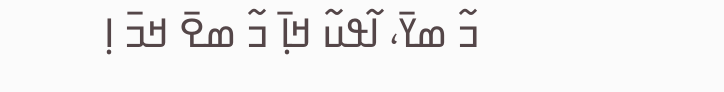ߏ߬ ߘߌ߫، ߊ߬ߟߎ߬ ߞߊ߲߫ ߏ߬ ߘߐ߫ ߞߏ߫ ߊ߲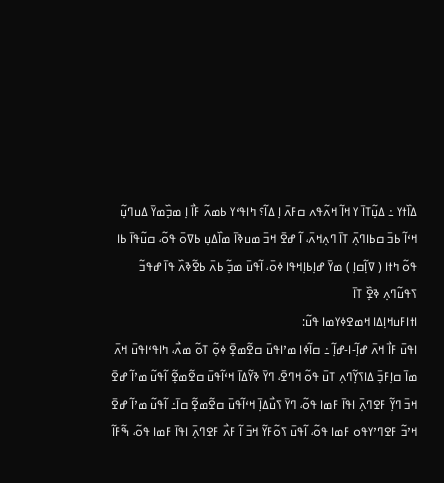ߡߊ߰ߙߌ ߸ ߡߎ߲߬ߠߊ߫ ߌ ߞߊ߬ ߞߍ߬ߟߍ ߛߓߍ߫ ߊ߲ ߡߊ߬؟ ߤߊߟߵߌ ߕߘߍ߬ ߓߊ߯ ߊ߲ ߘߏ߲߰ߘߌ߫ ߡߎߣߎ߲߬ ߞߵߊ߬ ߕߏ߫ ߛߕߊߣߍ߲߫ ߠߊ߫ ߣߍ߲ߞߍ߫، ߊ߬ ߝߐ߫ ߞߏ߫ ߘߎߢߊ߫ ߘߊ߰ߡߎ߲ ߕߜߋ߫ ߟߋ߬، ߛߎ߬ߟߊ߫ ߕߊ ߟߋ߬ ߤߙߊ ( ߜߊ߲߬ߛߊ߲ ) ߘߌ߫ ߝߊ߲ߕߊ߲ߞߟߊ ߦߋ߫، ߊ߬ߟߎ߫ ߘߏ߲߬ ߕߍ߫ ߕߐ߬ߢߍ߰ ߟߊ߫ ߝߟߏ߬ ߖߟߎ߬ߣߍ߲ ߢߐ߲߰ ߠߊ߫
ߊߙߊߓߎߞߊ߲ߡߊ ߞߘߐߦߌߘߊ ߟߎ߬:
ߊߟߎ߫ ߓߊ߯ ߞߍ߫ ߝߊ߲߬-ߊ-ߝߊ߲߬ ߸ ߛߊ߬ߦߊ ߘߴߊߟߎ߫ ߛߐ߬ߘߐ߲߫ ߦߋ߲߬ ߠߋ߬ ߘߍ߯، ߤߊߟߵߊߟߎ߫ ߞߍ߫ ߘߊ߫ ߛߊ߲ߓߏ߲߫ ߡߊߖߌ߲߬ߣߍ߲ ߠߎ߫ ߟߋ߬ ߞߣߐ߫، ߣߌ߫ ߢߌ߬ߡߊ߫ ߞߵߊ߬ߟߎ߫ ߛߐ߬ߘߐ߲߬ ߊ߬ߟߎ߬ ߘߴߊ߬ ߝߐ߫ ߞߏ߫ ߣߌ߲߬ ߓߐߣߍ߲߫ ߊߟߊ߫ ߓߘߊ ߟߋ߬، ߣߌ߫ ߖߎ߯ߡߊ߲߫ ߞߵߊ߬ߟߎ߫ ߛߐ߬ߘߐ߲߬ ߛߊ߫߸ ߊ߬ߟߎ߬ ߘߴߊ߬ ߝߐ߫ ߞߴߏ߬ ߓߐߣߴߌߟߋ ߓߘߊ ߟߋ߬، ߊ߬ߟߎ߫ ߖߋ߬ߓߌ߬ ߞߏ߫ ߊ߬ ߓߍ߯ ߓߐߣߍ߲߫ ߊߟߊ߫ ߓߘߊ ߟߋ߬، ߒ߬ߓߊ߬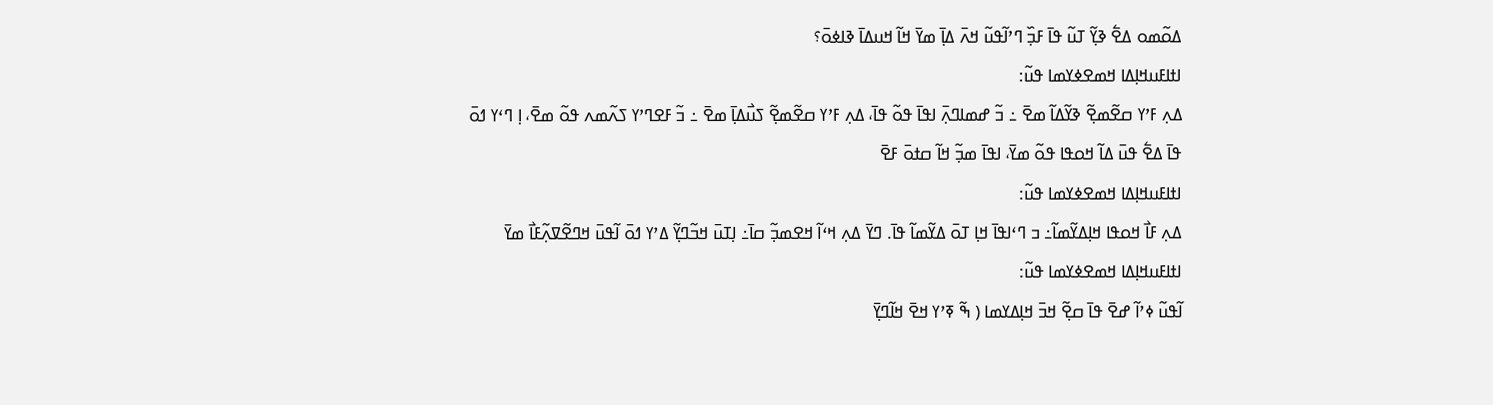ߡߋ߬ߘߋ ߡߐ߱ ߢߌ߲߬ ߠߎ߬ ߟߊ߫ ߓߏ߲߰ ߣߴߊ߬ߟߎ߬ ߞߍ߫ ߡߊ߲߫ ߘߌ߫ ߞߊ߬ ߞߎߡߊ߫ ߢߊߦߋ߫؟
ߊߙߊߓߎߞߊ߲ߡߊ ߞߘߐߦߌߘߊ ߟߎ߬:
ߡߍ߲ ߓߴߌ ߛߐ߬ߘߐ߲߬ ߢߌ߬ߡߊ߬ ߘߐ߫ ߸ ߏ߬ ߝߘߊߣߍ߲߫ ߊߟߊ߫ ߟߋ߬ ߟߊ߫، ߡߍ߲ ߓߴߌ ߛߐ߬ߘߐ߲߬ ߖߎ߯ߡߊ߲߫ ߘߐ߫ ߸ ߏ߬ ߓߐߣߴߌ ߖߍ߬ߘߍ ߟߋ߬ ߘߐ߫، ߊ߲ ߣߵߌ ߗߋ߫ ߟߊ߫ ߡߐ߱ ߟߎ߫ ߡߊ߬ ߞߋߟߊ ߟߋ߬ ߘߌ߫، ߊߟߊ߫ ߘߏ߲߬ ߞߊ߬ ߛߙߋ߫ ߓߐ߫
ߊߙߊߓߎߞߊ߲ߡߊ ߞߘߐߦߌߘߊ ߟߎ߬:
ߡߍ߲ ߓߊ߯ ߞߋߟߊ ߞߊ߲ߡߌ߬ߘߊ߬߸ ߏ ߣߵߊߟߊ߫ ߞߊ߲ ߠߋ߫ ߡߌ߬ߘߊ߬ ߟߊ߫. ߣߌ߫ ߡߍ߲ ߞߵߊ߬ ߞߐߘߏ߲߬ ߛߊ߫߸ ߊ߲ߠߎ߫ ߞߏ߬ߣߌ߲߬ ߡߴߌ ߗߋ߫ ߊ߬ߟߎ߫ ߞߣߐ߬ߜߍ߲߬ߓߊ߯ ߘߌ߫
ߊߙߊߓߎߞߊ߲ߡߊ ߞߘߐߦߌߘߊ ߟߎ߬:
ߊ߬ߟߎ߬ ߦߴߊ߬ ߝߐ߫ ߟߊ߫ ߛߐ߲߬ ߞߏ߫ ߞߊ߲ߡߌߘߊ ( ߒ߬ ߧߴߌ ߞߐ߫ ߞߊ߬ߣߌ߲߫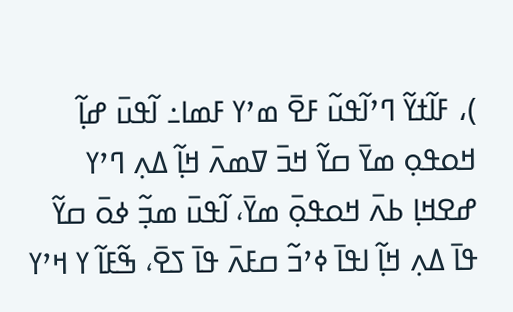)، ߓߊ߬ߙߌ߬ ߣߴߊ߬ߟߎ߬ ߓߐ߫ ߘߴߌ ߓߘߊ߸ ߊ߬ߟߎ߫ ߝߊ߲߬ ߞߋߟߋ߲ ߘߌ߫ ߛߌ߬ ߞߏ߫ ߜߘߍ߫ ߞߊ߲߬ ߡߍ߲ ߣߴߌ ߝߐߞߊ߲ ߕߍ߫ ߞߋߟߋ߲߫ ߘߌ߫، ߊ߬ߟߎ߫ ߘߏ߲߬ ߦߋ߫ ߛߌ߬ ߟߊ߫ ߡߍ߲ ߞߊ߲߬ ߊߟߊ߫ ߦߴߏ߬ ߛߓߍ߫ ߟߊ߫ ߖߐ߫، ߒ߬ߓߊ߬ ߌ ߞߴߌ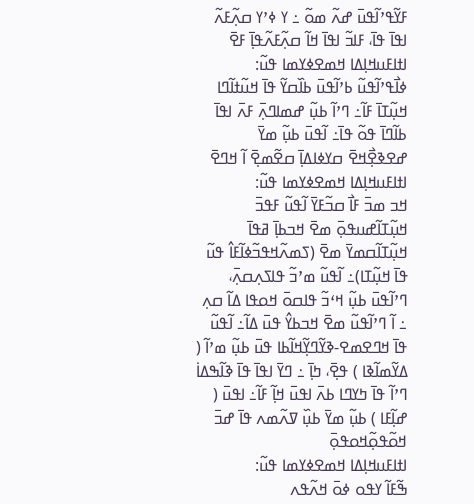ߓߌ߬ߟߴߊ߬ߟߎ߫ ߝߍ߬ ߘߋ߬ ߸ ߌ ߦߴߌ ߛߍ߲߬ߓߍ߬ ߊߟߊ߫ ߟߊ߫، ߓߊߏ߬ ߊߟߊ߫ ߞߊ߬ ߛߍ߲߬ߓߍ߬ߟߊ߲߫ ߓߐ߫
ߊߙߊߓߎߞߊ߲ߡߊ ߞߘߐߦߌߘߊ ߟߎ߬:
ߦߊ߯ߟߴߊ߬ߟߎ߬ ߕߴߊ߬ߟߎ߫ ߕߊ߰ߛߌ߬ ߟߊ߫ ߞߎ߬ߙߊ߬ߣߊ ߞߎ߲߬ߠߊ߫ ߓߊ߬߸ ߣߴߊ߬ ߕߎ߲߬ ߝߘߊߣߍ߲߫ ߓߍ߫ ߊߟߊ߫ ߕߊ߬ߣߊ߫ ߟߋ߬ ߟߊ߫߸ ߊ߬ߟߎ߫ ߕߎ߲߬ ߘߌ߫ ߝߐߢߐ߲߯ߞߐ߫ ߛߌߦߊߡߊ߲߫ ߛߐ߬ߘߐ߲߫ ߊ߬ ߞߣߐ߫
ߊߙߊߓߎߞߊ߲ߡߊ ߞߘߐߦߌߘߊ ߟߎ߬:
ߞߏ ߘߏ߫ ߓߊ߯ ߛߏ߬ߓߌ߫ ߊ߬ߟߎ߬ ߓߟߏ߫ ߞߎ߲߬ߠߊ߬ߝߎߟߋ߲߫ ߘߐ߫ ߞߏߕߊ߲߫ ߥߟߊ߫ ߞߎ߲߬ߠߊ߬ߛߘߌ߫ ߘߐ߫ (ߖߘߍ߬ߞߟߏ߬ߦߊ߬ߓߊ߮ ߟߎ߬ ߟߊ߫ ߞߎ߲߬ߠߊ)߸ ߊ߬ߟߎ߬ ߘߴߏ߬ ߟߊߖߍ߲ߛߍ߲߫، ߣߴߊ߬ߟߎ߫ ߕߎ߲߬ ߞߵߏ߬ ߟߊߛߋ߫ ߞߋߟߊ ߡߊ߬ ߛߍ߲ ߸ ߊ߬ ߣߴߊ߬ߟߎ߬ ߘߐ߫ ߞߏߕߌ߮ ߟߎ߫ ߡߊ߬߸ ߊ߬ߟߎ߬ ߟߊ߫ ߞߣߐߘߐ-ߢߌ߬ߣߌ߲߬ߞߊ߬ߕߊ ߟߎ߫ ߕߎ߲߬ ߘߴߊ߬ ( ߡߌ߬ߘߊ߬ߢߊ ) ߟߐ߲߫، ߤߊ߲߫ ߸ ߣߌ߫ ߊߟߊ߫ ߟߊ߫ ߢߊ߬ߒߡߊ߭ ߣߴߊ߬ ߟߊ߫ ߤߌߣߊ ߕߍ߫ ߊߟߎ߫ ߞߊ߲߬ ߓߊ߬߸ ߊߟߎ߫ ( ߝߊ߲߬ߓߊ ) ߕߎ߲߬ ߘߌ߫ ߕߎ߲߰ ߜߍ߬ߘߍ ߟߊ߫ ߝߏ߫ ߞߋ߬ߟߋ߲߬ߞߋߟߋ߲߫
ߊߙߊߓߎߞߊ߲ߡߊ ߞߘߐߦߌߘߊ ߟߎ߬:
ߒ߬ߓߊ߬ ߌߟߋ ߦߋ߫ ߞߍ߬ߟߍ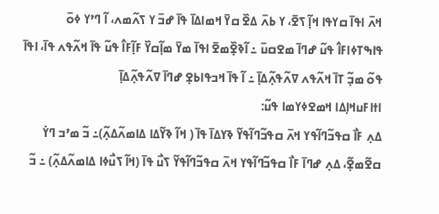ߞߍ߫ ߊߟߊ߫ ߛߌߟߊ ߞߊ߲߬ ߖߐ߫، ߌ ߕߍ߫ ߡߐ߰ ߛߌ߫ ߞߘߊߡߊ߫ ߟߊ߫ ߝߏ߫ ߌ ߖߍ߬ߘߍ، ߊ߬ ߣߴߌ ߦߋ߫ ߟߊߒߠߦߊߓߊ߮ ߟߎ߬ ߝߣߊ߫ ߘߐߛߎ߫ ߸ ߊ߬ߢߐ߲߰ߘߐ߫ ߊߟߊ߫ ߘߌ߫ ߘߊ߲߬ߛߌ߰ ߓߊ߲߬ߓߊ߮ ߟߎ߬ ߟߊ߫ ߞߍ߬ߟߍ ߟߊ߫، ߊߟߊ߫ ߟߋ߬ ߘߏ߲߬ ߠߊ߫ ߞߍ߬ߟߍ ߜߍ߬ߟߍ߲߬ߡߊ߲߫ ߸ ߊ߬ ߟߊ߫ ߞߏߟߊߕߐ߲ ߝߣߊ߫ ߜߍ߬ߟߍ߲߬ߡߊ߲߫
ߊߙߊߓߎߞߊ߲ߡߊ ߞߘߐߦߌߘߊ ߟߎ߬:
ߡߍ߲ ߓߊ߯ ߛߟߏ߬ߣߊ߬ߟߌ ߞߍ߫ ߛߟߏ߬ߣߊ߬ߟߌ߬ ߢߌߡߊ߫ ߟߊ߫ ( ߞߊ߬ ߢߌ߬ߡߊ ߡߊߘߍ߬ߡߍ߲߬)߸ ߏ߬ ߘߴߏ ߣߌ߭ ߛߐ߬ߘߐ߲߬، ߡߍ߲ ߝߣߊ߫ ߓߊ߯ ߛߟߏ߬ߣߊ߬ߟߌ ߞߍ߫ ߛߟߏ߬ߣߊ߬ߟߌ߬ ߖߎ߯ ߟߊ߫ (ߞߊ߬ ߖߎ߯ߦߊ ߡߊߘߍ߬ߡߍ߲߬) ߸ ߏ߬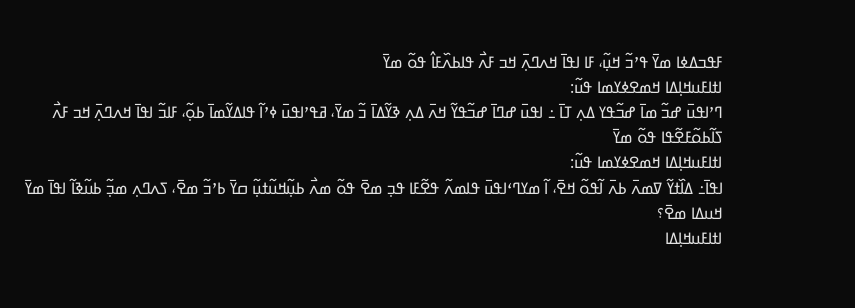ߓߟߏߡߦߊ ߘߌ߫ ߟߴߏ߬ ߞߎ߲߬، ߓߊ ߊߟߊ߫ ߞߍߣߍ߲߫ ߞߏ ߓߍ߯ ߟߊߕߍ߰ߓߊ߮ ߟߋ߬ ߘߌ߫
ߊߙߊߓߎߞߊ߲ߡߊ ߞߘߐߦߌߘߊ ߟߎ߬:
ߣߴߊߟߎ߫ ߝߏ߬ ߘߊ߫ ߝߏ߬ߟߌ ߡߍ߲ ߠߊ߫ ߸ ߊߟߎ߫ ߝߣߊ߫ ߝߏ߬ߟߌ߬ ߞߍ߫ ߡߍ߲ ߢߌ߬ߡߊ߫ ߏ߬ ߘߌ߫، ߥߟߴߊߟߎ߫ ߦߴߊ߬ ߟߊߡߌ߬ߘߊ߫ ߕߋ߲߬، ߓߊߏ߬ ߊߟߊ߫ ߞߍߣߍ߲߫ ߞߏ ߓߍ߯ ߖߊ߬ߕߋ߬ߓߐ߬ߟߊ ߟߋ߬ ߘߌ߫
ߊߙߊߓߎߞߊ߲ߡߊ ߞߘߐߦߌߘߊ ߟߎ߬:
ߊߟߊ߫߸ ߡߊ߰ߙߌ߬ ߜߘߍ߫ ߕߍ߫ ߊ߬ߟߋ߬ ߞߐ߫، ߊ߬ ߘߌߣߵߊߟߎ߫ ߟߊߘߍ߬ ߟߐ߬ߓߊ ߟߏ߲ ߘߐ߫ ߟߋ߬ ߘߍ߯ ߕߎ߲߬ߞߎ߬ߙߎ߲߬ ߛߌ߫ ߕߴߏ߬ ߘߐ߫، ߖߍߣߍ߲ ߘߏ߲߬ ߕߎ߬ߢߊ߬ ߊߟߊ߫ ߘߌ߫ ߞߎߡߊ ߘߐ߫؟
ߊߙߊߓߎߞߊ߲ߡߊ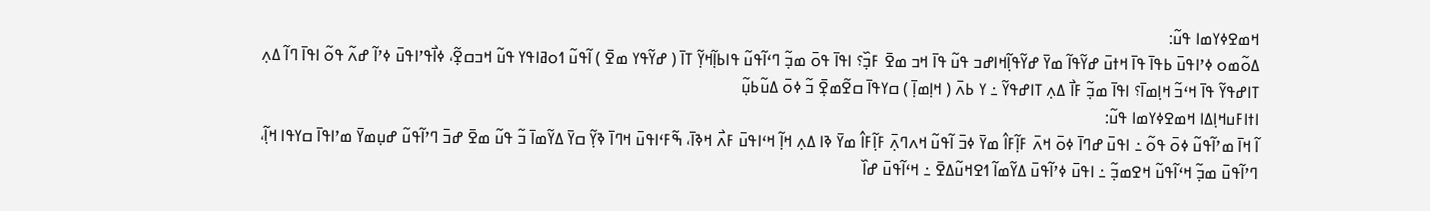ߞߘߐߦߌߘߊ ߟߎ߬:
ߡߋ߬ߘߋ ߦߴߊߟߎ߫ ߕߟߊ߫ ߟߊ߫ ߞߙߎ߫ ߝߌ߬ߟߊ߬ ߘߌ߫ ߝߌ߬ߟߊ߲߬ߞߊߝߏ ߟߎ߬ ߟߊ߫ ߞߏ ߘߐ߫ ߓߏ߲߰؟ ߊߟߊ߫ ߟߋ߫ ߘߏ߲߬ ߣߵߊ߬ߟߎ߬ ߟߊߕߊ߲߬ߞߌ߲߬ ߠߊ߫ ( ߝߌ߬ߟߌ ߘߐ߫ ) ߊ߬ߟߎ߬ ߗߋߥߊߟߌ ߟߎ߬ ߞߏߛߐ߲߬، ߦߊ߯ߟߴߊߟߎ߫ ߦߴߊ߬ ߝߍ߬ ߟߋ߬ ߊߟߊ߫ ߣߊ߬ ߡߍ߲ ߠߊߝߟߌ߬ ߟߊ߫ ߞߵߏ߬ ߞߊ߲ߘߊ߫؟ ߊߟߊ߫ ߘߏ߲߬ ߓߊ߯ ߡߍ߲ ߠߊߝߟߌ߬ ߸ ߌ ߕߍ߫ ( ߞߊ߲ߘߊ߲߫ ) ߛߌߟߊ߫ ߛߐ߬ߘߐ߲߫ ߏ߬ ߦߋ߫ ߡߎ߬ߕߎ߲߬
ߊߙߊߓߎߞߊ߲ߡߊ ߞߘߐߦߌߘߊ ߟߎ߬:
ߊ߬ ߞߊ߫ ߘߴߊ߬ߟߎ߬ ߦߋ߫ ߟߋ߬ ߸ ߊߟߎ߫ ߝߣߊ߫ ߦߋ߫ ߞߍ߫ ߓߊ߲߬ߓߊ߮ ߘߌ߫ ߦߏ߫ ߊ߬ߟߎ߬ ߞߍߣߍ߲߫ ߓߊ߲߬ߓߊ߮ ߘߌ߫ ߢߊ ߡߍ߲ ߞߊ߲߬ ߞߵߊߟߎ߫ ߓߍ߯ ߞߢߊ߫، ߒ߬ߓߵߊߟߎ߫ ߞߣߊ߫ ߢߌ߲߬ ߛߌ߫ ߡߌ߬ߘߊ߫ ߏ߬ ߟߎ߬ ߘߐ߫ ߝߏ߫ ߣߴߊ߬ߟߎ߬ ߝߎ߲ߘߌ߫ ߘߴߊߟߊ߫ ߛߌߟߊ ߞߊ߲߬، ߣߴߊ߬ߟߎ߫ ߘߏ߲߬ ߞߵߊ߬ߟߎ߬ ߞߐߘߏ߲߬ ߸ ߊߟߎ߫ ߦߴߊ߬ߟߎ߫ ߡߌ߬ߘߊ߬ ߗߐߞߎ߬ߡߐ߫ ߸ ߞߵߊ߬ߟߎ߫ ߝߊ߰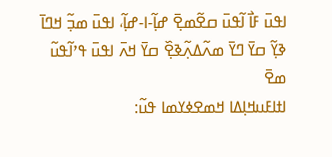ߊߟߎ߫ ߓߊ߯ ߊ߬ߟߎ߫ ߛߐ߬ߘߐ߲߫ ߝߊ߲߬-ߊ-ߝߊ߲߬، ߊߟߎ߫ ߘߏ߲߬ ߞߣߊ߫ ߢߌ߲߬ ߛߌ߫ ߣߌ߫ ߘߍ߬ߡߍ߲߬ߢߐ߲߰ ߛߌ߫ ߞߍ߫ ߊߟߎ߫ ߟߴߊ߬ߟߎ߬ ߘߐ߫
ߊߙߊߓߎߞߊ߲ߡߊ ߞߘߐߦߌߘߊ ߟߎ߬: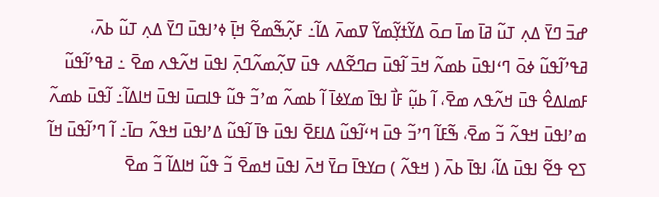ߝߏ߫ ߣߌ߫ ߡߍ߲ ߠߎ߬ ߥߊ߫ ߘߊ߫ ߛߋ߫ ߡߌ߬ߙߌ߲߬ߘߌ߬ ߜߘߍ߫ ߡߊ߬߸ ߓߍ߲߬ߒ߬ߘߐ߬ ߞߊ߲߫ ߦߴߊߟߎ߫ ߣߌ߫ ߡߍ߲ ߠߎ߬ ߕߍ߫، ߥߟߴߊ߬ߟߎ߬ ߦߋ߫ ߣߵߊߟߎ߫ ߕߘߍ߬ ߞߏ߫ ߊ߬ߟߎ߫ ߛߣߐ߬ߡߍ ߟߎ߫ ߜߍ߲߬ߘߍ߬ߣߍ߲߫ ߊߟߎ߫ ߞߍ߬ߟߍ ߘߐ߫ ߸ ߥߟߴߊ߬ߟߎ߬ ߓߘߊߡߐ߮ ߟߎ߫ ߞߍ߬ߟߍ ߘߐ߫، ߊ߬ ߕߎ߲߬ ߓߊ߯ ߊߟߊ߫ ߘߌߦߊ߫ ߊ߬ ߕߘߍ߬ ߘߴߏ߬ ߟߎ߬ ߟߊߛߎ߫ ߊߟߎ߫ ߞߊߡߊ߬߸ ߊ߬ߟߎ߫ ߕߘߍ߬ ߘߴߊߟߎ߫ ߞߟߍ߬ ߏ߬ ߘߐ߫، ߒ߬ߓߊ߬ ߣߴߏ߬ ߟߎ߫ ߞߵߊ߬ߟߎ߬ ߡߊߓߐ߫ ߊߟߎ߫ ߟߊ߫ ߊ߬ߟߎ߬ ߡߴߊߟߎ߫ ߞߟߍ߬ ߛߊ߫߸ ߊ߬ ߣߴߊ߬ߟߎ߫ ߞߊ߬ ߖߐ ߟߐ߬ ߊߟߎ߫ ߡߊ߬، ߊߟߊ߫ ߕߍ߫ ( ߞߟߍ߬ ) ߛߌߟߊ߫ ߛߌ߫ ߞߍ߫ ߊߟߎ߫ ߞߘߐ߫ ߏ߬ ߟߎ߬ ߞߊߡߊ߬ ߏ߬ ߘߐ߫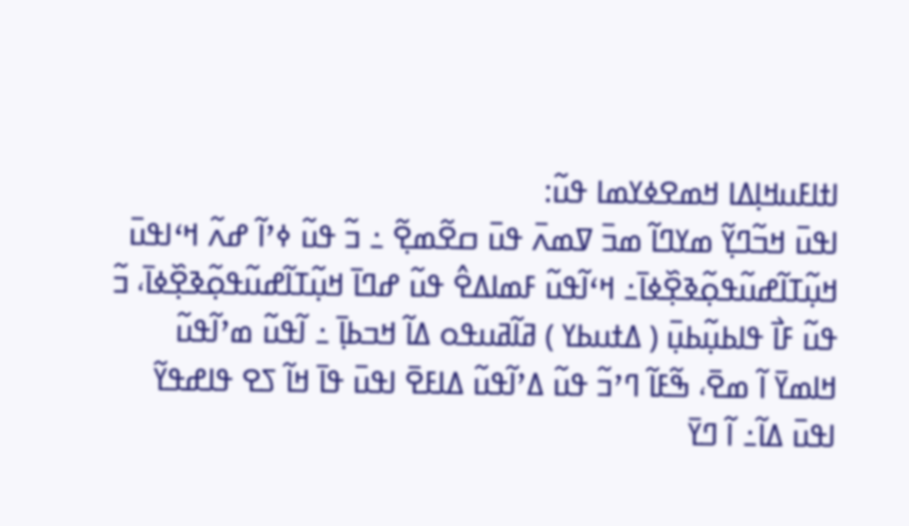ߊߙߊߓߎߞߊ߲ߡߊ ߞߘߐߦߌߘߊ ߟߎ߬:
ߊߟߎ߫ ߞߏ߬ߣߌ߲߬ ߘߌߣߊ߬ ߘߏ߫ ߜߘߍ߫ ߟߎ߫ ߛߐ߬ߘߐ߲߬ ߸ ߏ߬ ߟߎ߬ ߦߴߊ߬ ߝߍ߬ ߞߵߊߟߎ߫ ߞߎ߲߬ߠߊ߬ߝߎ߬ߟߋ߲߬ߢߐ߲߰ߦߊ߫߸ ߞߵߊ߬ߟߎ߬ ߓߘߊߡߐ߮ ߟߎ߬ ߝߣߊ߫ ߞߎ߲߬ߠߊ߬ߝߎ߬ߟߋ߲߬ߢߐ߲߰ߦߊ߫، ߏ߬ ߟߎ߬ ߓߊ߯ ߟߊߕߎ߲߬ߕߎ߲߫ ( ߡߙߎߕߌ ) ߥߊ߬ߥߎߟߋ ߡߊ߬ ߞߏߕߊ߲߫ ߸ ߊ߬ߟߎ߬ ߘߴߊ߬ߟߎ߬ ߞߊߘߌ߫ ߊ߬ ߘߐ߫، ߒ߬ߓߊ߬ ߣߴߏ߬ ߟߎ߬ ߡߴߊ߬ߟߎ߬ ߡߊߓߐ߫ ߊߟߎ߫ ߟߊ߫ ߞߊ߬ ߖߐ ߟߊߝߟߌ߬ ߊߟߎ߫ ߡߊ߬߸ ߊ߬ ߣߌ߫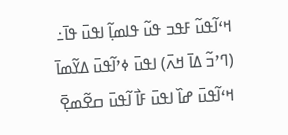ߞߵߊ߬ߟߎ߬ ߓߟߏ ߟߎ߬ ߟߊߘߊ߲߬ ߊߟߎ߫ ߟߊ߫߸ (ߣߴߏ߬ ߡߊ߫ ߞߍ߫) ߊߟߎ߫ ߦߴߊ߬ߟߎ߫ ߡߌ߬ߘߊ߫ ߞߵߊ߬ߟߎ߫ ߝߊ߰ ߊߟߎ߫ ߓߊ߯ ߊ߬ߟߎ߫ ߛߐ߬ߘߐ߲߫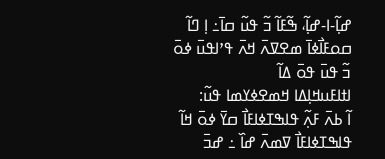ߝߊ߲߬-ߊ-ߝߊ߲߬، ߒ߬ߓߊ߬ ߏ߬ ߟߎ߬ ߛߊ߫߸ ߊ߲ ߣߊ߬ ߛߋߓߊ߯ߦߊ߫ ߘߐߜߍ߫ ߞߍ߫ ߟߴߊߟߎ߫ ߦߋ߫ ߏ߬ ߟߎ߫ ߟߋ߫ ߡߊ߬
ߊߙߊߓߎߞߊ߲ߡߊ ߞߘߐߦߌߘߊ ߟߎ߬:
ߊ߬ ߕߍ߫ ߓߍ߲߬ ߟߊߒߠߦߊߓߊ߯ ߛߌ߫ ߦߋ߫ ߞߊ߬ ߟߊߒߠߦߊߓߊ߯ ߜߘߍ߫ ߝߊ߰ ߸ ߝߏ߫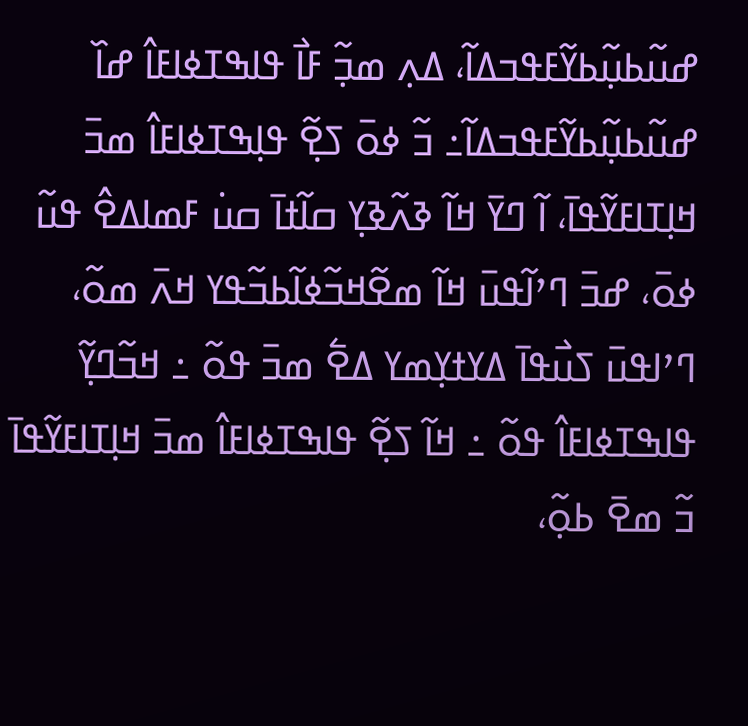ߝߎ߬ߕߎ߲߬ߕߌ߬ߓߟߏߡߊ߬، ߡߍ߲ ߘߏ߲߬ ߓߊ߯ ߟߊߒߠߦߊߓߊ߮ ߝߊ߰ ߝߎ߬ߕߎ߲߬ߕߌ߬ߓߟߏߡߊ߬߸ ߏ߬ ߦߋ߫ ߖߐ߲߬ ߟߊ߲ߒߠߦߊߓߊ߮ ߘߏ߫ ߞߊ߲ߠߊߓߌ߬ߟߊ߫، ߊ߬ ߣߌ߫ ߞߊ߬ ߢߍ߬ߢߌ߲ ߛߊ߬ߙߊ߫ ߛߎ߭ ߓߘߊߡߐ߮ ߟߎ߬ ߦߋ߫، ߝߏ߫ ߣߴߊ߬ߟߎ߫ ߞߊ߬ ߘߐ߬ߞߏ߬ߦߊ߬ߕߏ߬ߟߌ ߞߍ߫ ߘߋ߬، ߣߴߊߟߎ߫ ߖߎ߯ߟߊ߫ ߡߌߙߌ߲ߘߌ ߡߐ߱ ߘߏ߫ ߟߋ߬ ߸ ߞߏ߬ߣߌ߲߬ ߟߊߒߠߦߊߓߊ߮ ߟߋ߬ ߸ ߞߊ߬ ߖߐ߲߬ ߟߊߒߠߦߊߓߊ߮ ߘߏ߫ ߞߊ߲ߠߊߓߌ߬ߟߊ߫ ߏ߬ ߘߐ߫ ߕߋ߲߬،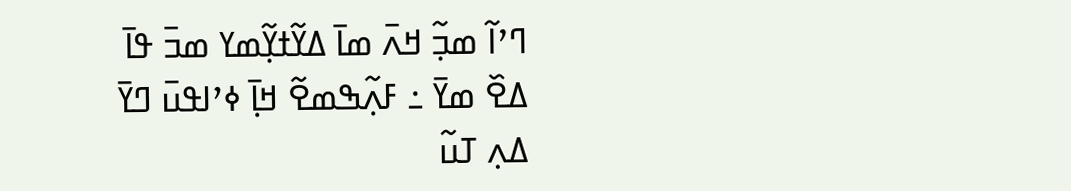ߣߴߊ߬ ߘߏ߲߬ ߞߍ߫ ߘߊ߫ ߡߌ߬ߙߌ߲߬ߘߌ ߘߏ߫ ߟߊ߫ ߡߐ߰ ߘߌ߫ ߸ ߓߍ߲߬ߒߘߐ߬ ߞߊ߲߫ ߦߴߊߟߎ߫ ߣߌ߫ ߡߍ߲ ߠߎ߬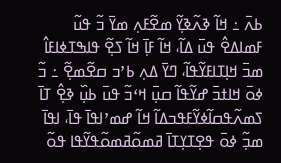ߕߍ߫ ߸ ߞߊ߬ ߢߍ߬ߢߌ߲߬ ߘߐ߬ߓߍ߲ ߘߌ߫ ߏ߬ ߟߎ߬ ߓߘߊߡߐ߮ ߟߎ߫ ߡߊ߬، ߞߊ߬ ߓߊ߲߫ ߞߊ߬ ߖߐ߲߬ ߟߊߒߠߦߊߓߊ߮ ߘߏ߫ ߞߊ߲ߠߊߓߌ߬ߟߊ߬، ߣߌ߫ ߡߍ߲ ߕߴߏ ߛߐ߬ߘߐ߲߬ ߸ ߏ߬ ߦߋ߫ ߞߊߙߏ߫ ߝߌ߬ߟߊ߬ ߛߎ߲߫ ߞߵߏ߬ ߟߎ߫ ߕߎ߲߰ ߢߐ߲߮ ߠߊ߫ ߖߘߍ߬ߟߛߊ߬ߦߌ߬ߓߟߏߡߊ߬ ߞߊ߬ ߝߘߴߊߟߊ߫ ߟߊ߫، ߊߟߊ߫ ߘߏ߲߬ ߦߋ߫ ߟߐ߲ߠߌ߲ߠߊ߫ ߥߘߋ߬ߥߘߋ߬ߟߌ߬ߟߊ ߟߋ߬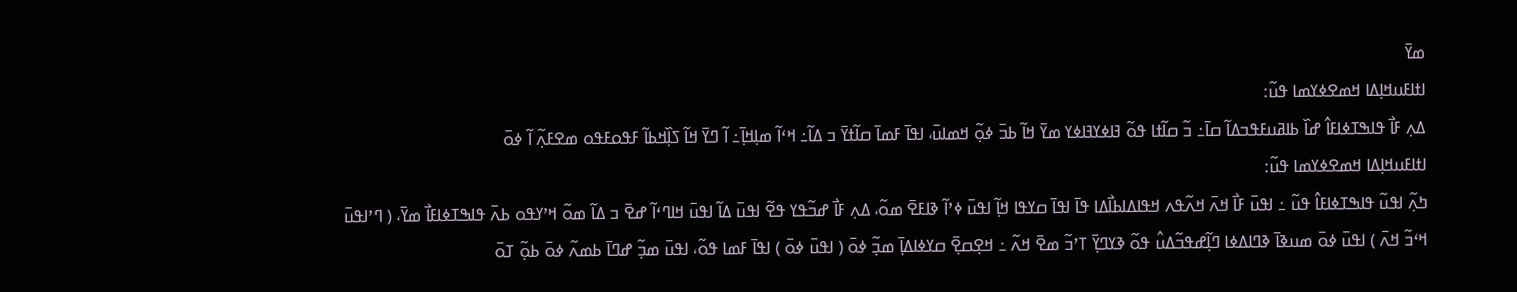ߘߌ߫
ߊߙߊߓߎߞߊ߲ߡߊ ߞߘߐߦߌߘߊ ߟߎ߬:
ߡߍ߲ ߓߊ߯ ߟߊߒߠߦߊߓߊ߮ ߝߊ߰ ߕߊߥߎߓߟߏߡߊ߬ ߛߊ߫߸ ߏ߬ ߛߊ߬ߙߊ ߟߋ߬ ߔߊߦߌߔߊߦߌ ߘߌ߫ ߞߊ߬ ߕߏ߫ ߦߋ߲߬ ߞߘߊߎ߫، ߊߟߊ߫ ߓߘߊ߫ ߛߊ߬ߙߌ߫ ߏ ߡߊ߬߸ ߞߵߊ߬ ߘߊ߲ߞߊ߲߫߸ ߊ߬ ߣߌ߫ ߞߊ߬ ߖߊ߲߰ߞߕߊ߬ ߓߟߋߓߟߋ ߘߐߓߍ߲߬ ߊ߬ ߦߋ߫
ߊߙߊߓߎߞߊ߲ߡߊ ߞߘߐߦߌߘߊ ߟߎ߬:
ߤߍ߲߬ ߊߟߎ߬ ߟߊߒߠߦߊߓߊ߮ ߟߎ߬ ߸ ߊߟߎ߫ ߓߊ߯ ߞߍ߫ ߞߍ߬ߟߍ ߞߟߊߡߊߕߊ߯ߡߊ ߟߊ߫ ߊߟߊ߫ ߛߌߟߊ ߞߊ߲߬ ߊߟߎ߫ ߦߴߊ߬ ߢߊߓߐ߫ ߘߋ߬، ߡߍ߲ ߓߊ߯ ߝߏ߬ߟߌ ߟߐ߬ ߊߟߎ߫ ߡߊ߬ ߊߟߎ߫ ߞߊߣߵߊ߬ ߝߐ߫ ߏ ߡߊ߬ ߘߋ߬ ߞߴߌߟߋ ߕߍ߫ ߟߊߒߠߦߊߓߊ߯ ߘߌ߫، ( ߣߴߊߟߎ߫ ߞߵߏ߬ ߞߍ߫ ) ߊߟߎ߫ ߦߋ߫ ߘߎߢߊ߫ ߢߣߊߡߦߊ ߣߊ߲߬ߝߟߏ߬ߡߎ߮ ߟߋ߬ ߢߌߣߌ߲߫ ߠߴߏ߬ ߘߐ߫ ߞߍ߬ ߸ ߞߐ߲ߛߐ߲߫ ߛߌߦߊߡߊ߲߫ ߘߏ߲߬ ߦߋ߫ ( ߊߟߎ߫ ߦߋ߫ ) ߊߟߊ߫ ߓߘߊ ߟߋ߬، ߊߟߎ߫ ߘߏ߲߬ ߝߣߊ߫ ߕߘߍ߬ ߦߋ߫ ߕߋ߲߬ ߠߋ߫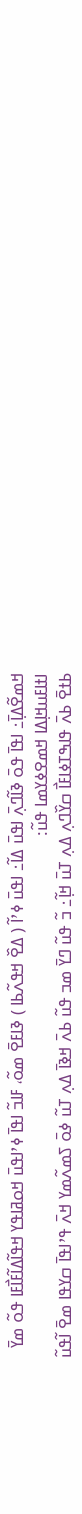ߞߘߐ߬ߡߊ߲߫߸ ߊߟߊ߫ ߟߋ߫ ߢߊ߬ߣߍ߲߫ ߊߟߎ߫ ߡߊ߬߸ ߊߟߎ߫ ߦߴߊ߬ ( ߡߐ߰ ߞߟߍ߬ߕߊ ) ߢߊߓߐ߫ ߘߋ߬، ߓߊߏ߬ ߊߟߊ߫ ߦߴߊߟߎ߫ ߞߋߥߊߟߌ ߞߟߊ߬ߡߊ߬ߓߊ߯ߓߊ ߟߋ߬ ߘߌ߫
ߊߙߊߓߎߞߊ߲ߡߊ ߞߘߐߦߌߘߊ ߟߎ߬:
ߕߙߐ߫ ߕߍ߫ ߟߊߒߠߦߊߓߊ߯ ߛߌ߰ߣߍ߲ ߡߍ߲ ߠߎ߫ ߞߊ߲߬߸ ߏ߬ ߟߎ߬ ߣߌ߫ ߘߏ ߟߎ߬ ߕߍ߫ ߞߢߊ߫ ߡߍ߲ ߠߎ߬ ߦߋ߫ ߖߘߍ߬ߘߌ ߞߍ߫ ߟߴߊߟߊ߫ ߛߌߟߊ ߘߐ߫ ߊ߬ߟߎ߬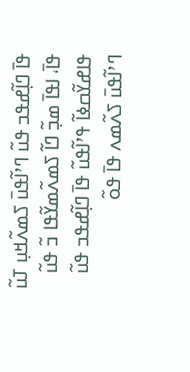ߟߊ߫ ߣߊ߲߬ߝߟߏ ߟߎ߬ ߣߴߊ߬ߟߎ߫ ߖߘߍ߬ߞߎ߲ ߠߎ߬ ߟߊ߫، ߊߟߊ߫ ߘߏ߲߬ ߣߊ߬ ߖߘߍ߬ߘߌ߬ߟߊ ߏ߬ ߟߎ߬ ߟߊߝߌ߬ߛߦߊ߬ ߟߴߊ߬ߟߎ߬ ߟߊ߫ ߣߊ߲߬ߝߟߏ ߟߎ߬ ߣߴߊ߬ߟߎ߫ ߖߍ߬ߘߍ ߟߊ߫ ߟߋ߬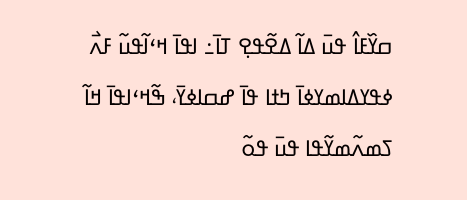ߛߌ߰ߓߊ߮ ߟߎ߫ ߡߊ߬ ߡߐ߬ߟߐ߲ ߠߊ߫߸ ߊߟߊ߫ ߞߵߊ߬ߟߎ߬ ߓߍ߯ ߦߟߌߡߊߘߌߦߊ߫ ߤߙߊ ߟߊ߫ ߝߛߊߦߌ߫، ߒ߬ߞߵߊߟߊ߫ ߞߊ߬ ߖߘߍ߬ߘߌ߬ߟߊ ߟߎ߫ ߟߋ߬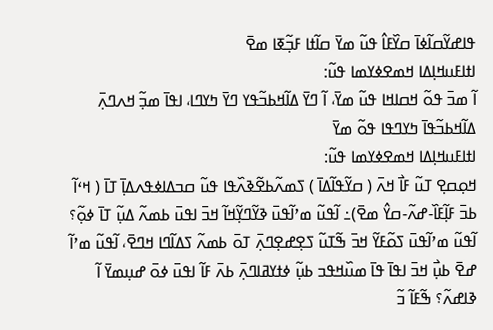ߟߊߝߌ߬ߛߊ߬ߦߊ߫ ߛߌ߰ߓߊ߮ ߟߎ߬ ߘߌ߫ ߛߊ߬ߙߊ ߓߏ߲߬ߧߊ ߘߐ߫
ߊߙߊߓߎߞߊ߲ߡߊ ߞߘߐߦߌߘߊ ߟߎ߬:
ߊ߬ ߘߏ߫ ߟߋ߬ ߞߛߊߞߊ ߟߎ߬ ߘߌ߫، ߊ߬ ߣߌ߫ ߡߊ߬ߞߕߏ߬ߟߌ ߣߌ߫ ߤߌߣߊ، ߊߟߊ߫ ߘߏ߲߬ ߞߍߣߍ߲߫ ߡߊ߬ߞߕߏ߬ߟߊ߫ ߤߌߣߟߊ ߟߋ߬ ߘߌ߫
ߊߙߊߓߎߞߊ߲ߡߊ ߞߘߐߦߌߘߊ ߟߎ߬:
ߞߋ߲ߛߐ߲ ߠߎ߬ ߓߊ߯ ߞߍ߫ ( ߛߌ߬ߟߊ߬ߡߊ߫ ) ߖߘߍ߬ߕߐ߬ߢߍ߰ߟߊ ߟߎ߬ ߛߏߡߊߦߟߍߡߊ߲߫ ߠߊ߫ ( ߞߵߊ߬ ߕߏ߫ ߓߊ߲߬ߓߊ߰-ߝߍ߬-ߛߌ߮ ߘߐ߫)߸ ߊ߬ߟߎ߬ ߘߴߊ߬ߟߎ߫ ߢߌ߬ߣߌ߲߬ߞߊ߬ ߞߏ߫ ߊߟߎ߫ ߕߘߍ߬ ߡߎ߲߬ ߠߊ߫ ߦߋ߲߬؟ ߊ߬ߟߎ߬ ߘߴߊ߬ߟߎ߫ ߖߋ߬ߓߌ߬ ߞߏ߫ ߒ߬ߠߎ߬ ߖߐ߲ߝߐ߲ߣߍ߲߫ ߠߋ߫ ߕߘߍ߬ ߖߡߊ߬ߣߊ ߞߣߐ߫، ߊ߬ߟߎ߬ ߘߴߊ߬ ߝߐ߫ ߕߎ߲߯ ߞߏ߫ ߊߟߊ߫ ߟߊ߫ ߘߎ߰ߞߟߏ ߕߎ߲߬ ߦߙߌߥߊߣߍ߲߫ ߕߍ߫ ߓߊ߬ ߊߟߎ߫ ߦߋ߫ ߝߎ߲ߘߌ߫ ߊ߬ ߢߊߝߍ߬؟ ߒ߬ߓߊ߬ ߏ߬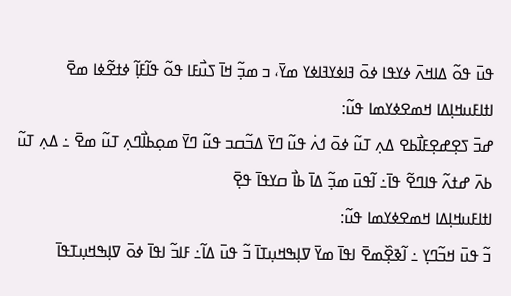ߟߎ߫ ߟߋ߬ ߡߊߞߍ߫ ߦߌߟߊ ߦߋ߫ ߔߊߦߌߔߊߦߌ ߘߌ߫، ߏ ߘߏ߲߬ ߞߊ߫ ߖߎ߯ߓߊ ߟߋ߬ ߟߊ߬ߓߊ߲߬ ߦߙߐ߬ߦߊ ߘߐ߫
ߊߙߊߓߎߞߊ߲ߡߊ ߞߘߐߦߌߘߊ ߟߎ߬:
ߝߏ߫ ߖߐ߲ߝߐ߲ߓߊ߯ߕߐ ߡߍ߲ ߠߎ߬ ߦߋ߫ ߗߍ߭ ߟߎ߬ ߣߌ߫ ߡߏ߬ߛߏ ߟߎ߬ ߣߌ߫ ߘߋ߲ߕߊ߯ߣߍ߲ ߠߎ߬ ߘߐ߫ ߸ ߡߍ߲ ߠߎ߬ ߕߍ߫ ߝߙߍ߬ ߟߊߣߐ߬ ߟߊ߫߸ ߊ߬ߟߎ߫ ߘߏ߲߬ ߡߊ߫ ߕߊ߯ ߛߌߟߊ߫ ߟߐ߲߫
ߊߙߊߓߎߞߊ߲ߡߊ ߞߘߐߦߌߘߊ ߟߎ߬:
ߏ߬ ߟߎ߫ ߞߏ߬ߣߌ߲ ߸ ߊ߬ߢߐ߲߰ߘߐ߫ ߊߟߊ߫ ߘߌ߫ ߜߊ߲ߒߞߎ߲ߠߊ߫ ߏ߬ ߟߎ߫ ߡߊ߬߸ ߓߊߏ߬ ߊߟߊ߫ ߦߋ߫ ߜߊ߲ߒߞߎ߲ߠߟߊ߫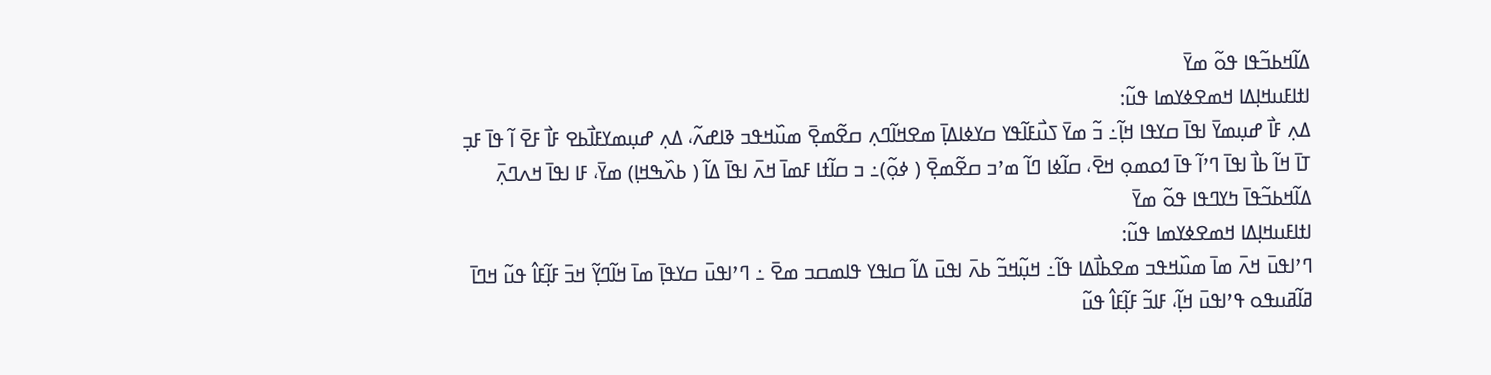ߡߊ߬ߞߕߏ߬ߟߊ ߟߋ߬ ߘߌ߫
ߊߙߊߓߎߞߊ߲ߡߊ ߞߘߐߦߌߘߊ ߟߎ߬:
ߡߍ߲ ߓߊ߯ ߝߎ߲ߘߌ߫ ߊߟߊ߫ ߛߌߟߊ ߞߊ߲߬߸ ߏ߬ ߘߌ߫ ߖߎ߯ߓߊ߬ߟߌ ߛߌߦߊߡߊ߲߫ ߘߐߞߊ߬ߣߍ߲ ߛߐ߬ߘߐ߲߫ ߘߎ߰ߞߟߏ ߢߊߝߍ߬، ߡߍ߲ ߝߎ߲ߘߌߓߊ߯ߕߐ ߓߊ߯ ߓߐ߫ ߊ߬ ߟߊ߫ ߓߏ߲ ߠߊ߫ ߞߊ߬ ߕߊ߯ ߊߟߊ߫ ߣߴߊ߬ ߟߊ߫ ߗߋߘߋ߲ ߞߐ߫، ߛߊ߬ߦߊ ߣߊ߬ ߘߴߏ ߛߐ߬ߘߐ߲߫ ( ߦߋ߲߬)߸ ߏ ߛߊ߬ߙߊ ߓߘߊ߫ ߞߍ߫ ߊߟߊ߫ ߡߊ߬ ( ߕߍ߰ߒߞߊ߲) ߘߌ߫، ߓߊ ߊߟߊ߫ ߞߍߣߍ߲߫ ߡߊ߬ߞߕߏ߬ߟߊ߫ ߤߌߣߟߊ ߟߋ߬ ߘߌ߫
ߊߙߊߓߎߞߊ߲ߡߊ ߞߘߐߦߌߘߊ ߟߎ߬:
ߣߴߊߟߎ߫ ߞߍ߫ ߘߊ߫ ߘߎ߰ߞߟߏ ߘߐߕߊ߯ߡߊ ߟߊ߬߸ ߞߎ߲߬ߞߏ߬ ߕߍ߫ ߊߟߎ߫ ߡߊ߬ ߛߊߟߌ ߟߊߘߛߏ ߘߐ߫ ߸ ߣߴߊߟߎ߫ ߛߌߟߊ߲߫ ߘߊ߫ ߞߊ߬ߣߌ߲߬ ߞߏ߫ ߓߊ߲߬ߓߊ߮ ߟߎ߬ ߞߣߊ߫ ߥߊ߬ߥߎߟߋ ߟߴߊߟߎ߫ ߞߊ߲߬، ߓߊߏ߬ ߓߊ߲߬ߓߊ߮ ߟߎ߬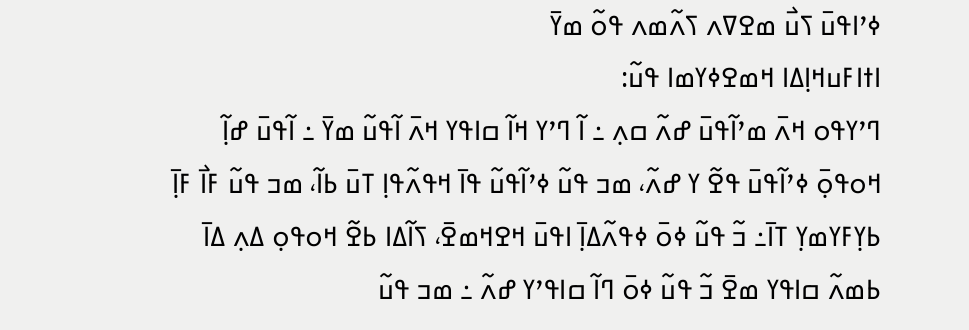ߦߴߊߟߎ߫ ߖߎ߯ ߘߐߜߍ ߖߍ߬ߘߍ ߟߋ߬ ߘߌ߫
ߊߙߊߓߎߞߊ߲ߡߊ ߞߘߐߦߌߘߊ ߟߎ߬:
ߣߴߌߟߋ ߞߍ߫ ߘߴߊ߬ߟߎ߫ ߝߍ߬ ߛߍ߲ ߸ ߊ߬ ߣߴߌ ߞߊ߬ ߛߊߟߌ ߞߍ߫ ߊ߬ߟߎ߬ ߘߌ߫ ߸ ߊ߬ߟߎ߫ ߝߊ߲߬ ߞߋߟߋ߲߫ ߦߴߊ߬ߟߎ߫ ߟߐ߬ ߌ ߝߍ߬، ߘߏ ߟߎ߬ ߦߴߊ߬ߟߎ߬ ߟߊ߫ ߞߟߍ߬ߟߊ߲ ߠߎ߫ ߕߊ߬، ߘߏ ߟߎ߬ ߓߊ߯ ߓߊ߲߫ ߕߌ߲ߓߌߘߌ߲ ߠߊ߫߸ ߏ߬ ߟߎ߬ ߦߋ߫ ߦߟߍ߬ߡߊ߲߫ ߊߟߎ߫ ߞߐߞߘߐ߫، ߖߊ߬ߡߊ ߕߐ߬ ߞߋߟߋ߲ ߡߍ߲ ߡߊ߫ ߕߘߍ߬ ߛߊߟߌ ߘߐ߫ ߏ߬ ߟߎ߬ ߦߋ߫ ߣߊ߬ ߛߊߟߴߌ ߝߍ߬ ߸ ߘߏ ߟߎ߬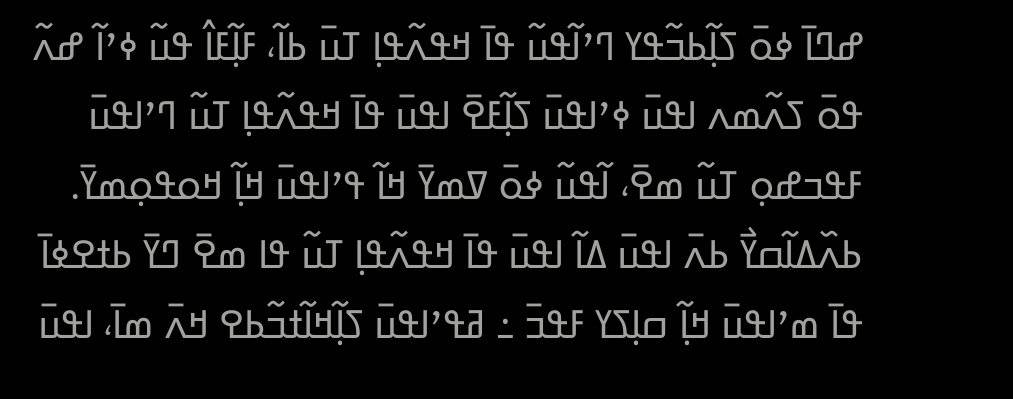ߝߣߊ߫ ߦߋ߫ ߖߊ߲߬ߕߏ߬ߟߌ ߣߴߊ߬ߟߎ߬ ߟߊ߫ ߞߟߍ߬ߟߊ߲ ߠߎ߫ ߕߊ߬، ߓߊ߲߬ߓߊ߮ ߟߎ߬ ߦߴߊ߬ ߝߍ߬ ߟߋ߫ ߖߍ߬ߘߍ ߊߟߎ߫ ߦߴߊߟߎ߫ ߖߊ߲߬ߓߐ߫ ߊߟߎ߫ ߟߊ߫ ߞߟߍ߬ߟߊ߲ ߠߎ߬ ߣߴߊߟߎ߫ ߓߟߏߝߋ߲ ߠߎ߬ ߘߐ߫، ߊ߬ߟߎ߬ ߦߋ߫ ߜߘߌ߫ ߞߊ߬ ߟߴߊߟߎ߫ ߞߊ߲߬ ߞߋߟߋ߲ߘߌ߫. ߕߍ߰ߡߊ߬ߛߌ߯ ߕߍ߫ ߊߟߎ߫ ߡߊ߬ ߊߟߎ߫ ߟߊ߫ ߞߟߍ߬ߟߊ߲ ߠߎ߬ ߟߊ ߘߐ߫ ߣߌ߫ ߕߙߐߦߊ߫ ߟߊ߫ ߘߴߊߟߎ߫ ߞߊ߲߬ ߛߊ߲ߖߌ ߓߟߏ߫ ߸ ߥߟߴߊߟߎ߫ ߖߊ߲߬ߞߊ߬ߙߏ߬ߕߐ ߞߍ߫ ߘߊ߫، ߊߟߎ߫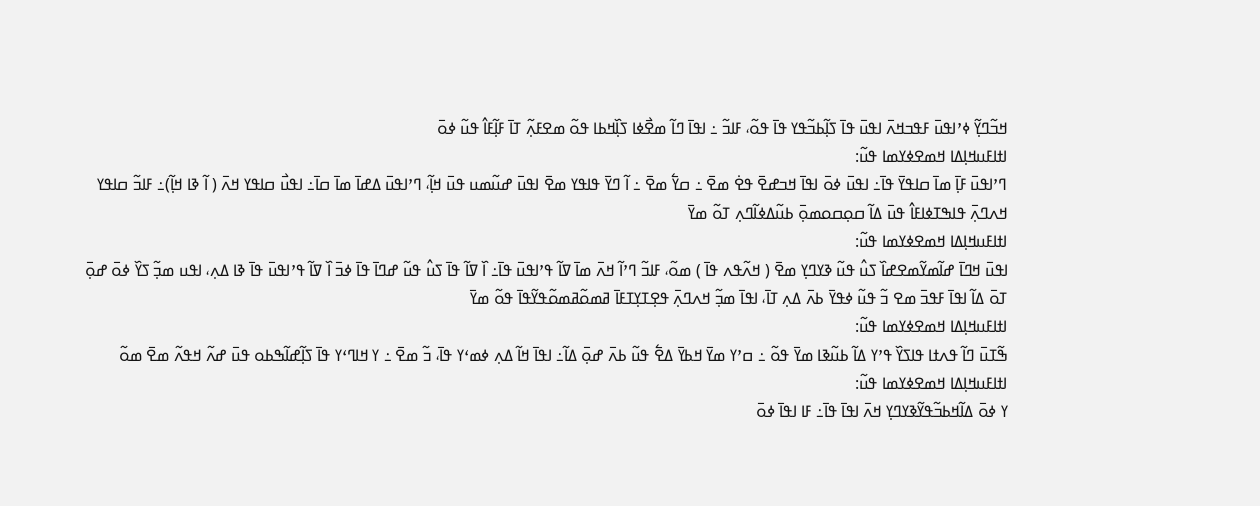ߞߏ߬ߣߌ߲߬ ߦߴߊߟߎ߫ ߓߟߏߞߍ߫ ߊߟߎ߫ ߟߊ߫ ߖߊ߲߬ߕߏ߬ߟߌ ߟߊ߫ ߟߋ߬، ߓߊߏ߬ ߸ ߊߟߊ߫ ߣߊ߬ ߘߐ߯ߦߊ ߖߊ߲߰ߞߕߊ ߟߋ߬ ߘߐߓߍ߲߬ ߠߊ߫ ߓߊ߲߬ߓߊ߮ ߟߎ߬ ߦߋ߫
ߊߙߊߓߎߞߊ߲ߡߊ ߞߘߐߦߌߘߊ ߟߎ߬:
ߣߴߊߟߎ߫ ߓߊ߲߫ ߘߊ߫ ߛߊߟߌ߫ ߟߊ߫߸ ߊߟߎ߫ ߦߋ߫ ߊߟߊ߫ ߞߏߝߐ߫ ߟߐ߭ ߘߐ߫ ߸ ߛߌ߱ ߘߐ߫ ߸ ߊ߬ ߣߌ߫ ߟߊߟߌ ߘߐ߫ ߊߟߎ߫ ߝߎ߬ߘߎ ߟߎ߫ ߞߊ߲߬، ߣߴߊߟߎ߫ ߡߝߊ߫ ߘߊ߫ ߛߊ߫߸ ߊߟߎ߯ ߛߊߟߌ ߞߍ߫ ( ߊ߬ ߢߊ ߞߊ߲߬)߸ ߓߊߏ߬ ߛߊߟߌ ߞߍߣߍ߲߫ ߟߊߒߠߦߊߓߊ߮ ߟߎ߫ ߡߊ߬ ߛߋ߲ߛߋߘߋ߲߫ ߕߎ߬ߡߦߊ߬ߣߍ߲ ߠߋ߬ ߘߌ߫
ߊߙߊߓߎߞߊ߲ߡߊ ߞߘߐߦߌߘߊ ߟߎ߬:
ߊߟߎ߫ ߞߣߊ߫ ߝߊ߬ߘߌ߬ߘߐߝߊ߰ ߖߎ߮ ߟߎ߬ ߢߌߣߌ߲ ߘߐ߫ ( ߞߍ߬ߟߍ ߟߊ߫ ) ߘߋ߬، ߓߊߏ߬ ߣߴߊ߬ ߞߍ߫ ߘߊ߫ ߜߊ߬ ߟߴߊߟߎ߫ ߟߊ߫߸ ߊ߰ ߜߊ߬ ߟߊ߫ ߖߎ߮ ߟߎ߬ ߝߣߊ߫ ߟߊ߫ ߦߏ߫ ߊ߰ ߜߊ߬ ߟߴߊߟߎ߫ ߟߊ߫ ߢߊ ߡߍ߲، ߊߟߎ ߘߏ߲߬ ߖߌ߰ ߦߋ߫ ߝߋ߲߫ ߠߋ߫ ߡߊ߬ ߊߟߊ߫ ߓߟߏ߫ ߘߐ ߏ߬ ߟߎ߬ ߦߟߌ߫ ߕߍ߫ ߡߍ߲ ߠߊ߫، ߊߟߊ߫ ߘߏ߲߬ ߞߍߣߍ߲߫ ߟߐ߲ߠߌ߲ߠߓߊ߫ ߥߘߋ߬ߥߘߋ߬ߟߌ߬ߟߊ߫ ߟߋ߬ ߘߌ߫
ߊߙߊߓߎߞߊ߲ߡߊ ߞߘߐߦߌߘߊ ߟߎ߬:
ߒ߬ߠߎ߫ ߣߊ߬ ߟߍߙߊ ߟߊߖߌ߰ ߟߴߌ ߡߊ߬ ߕߎ߬ߢߊ ߘߌ߫ ߟߋ߬ ߸ ߛߴߌ ߘߌ߫ ߞߕߌ߫ ߡߐ߱ ߟߎ߬ ߕߍ߫ ߝߋ߲߫ ߡߊ߬߸ ߊߟߊ߫ ߞߊ߬ ߡߍ߲ ߦߘߵߌ ߟߊ߫، ߏ߬ ߘߐ߫ ߸ ߌ ߞߊߣߵߌ ߟߊ߫ ߖߊ߲߬ߝߊ߬ߒߕߋ ߟߎ߫ ߝߍ߬ ߞߟߍ߬ ߘߐ߫ ߘߋ߬
ߊߙߊߓߎߞߊ߲ߡߊ ߞߘߐߦߌߘߊ ߟߎ߬:
ߌ ߦߋ߫ ߡߊ߬ߞߕߏ߬ߟߌ߬ߢߌߣߌ߲ ߞߍ߫ ߊߟߊ߫ ߟߊ߫߸ ߓߊ ߊߟߊ߫ ߦߋ߫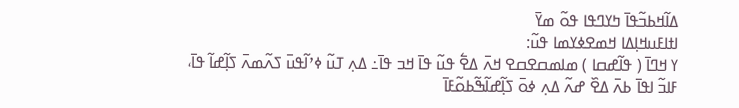ߡߊ߬ߞߕߏ߬ߟߊ߫ ߤߌߣߟߊ ߟߋ߬ ߘߌ߫
ߊߙߊߓߎߞߊ߲ߡߊ ߞߘߐߦߌߘߊ ߟߎ߬:
ߌ ߞߣߊ߫ ( ߟߊ߬ߝߛߊ ) ߘߊߘߛߐߛߐ ߞߍ߫ ߡߐ߱ ߟߎ߬ ߟߊ߫ ߞߏ ߟߊ߫߸ ߡߍ߲ ߠߎ߬ ߦߴߊ߬ߟߎ߫ ߖߍ߬ߘߍ߫ ߖߊ߲߬ߝߊ߬ ߟߊ߫، ߓߊߏ߬ ߊߟߊ߫ ߕߍ߫ ߡߐ߰ ߝߍ߬ ߡߍ߲ ߦߋ߫ ߖߊ߲߬ߝߊ߬ߒ߬ߕߋ߬ߓߊ߫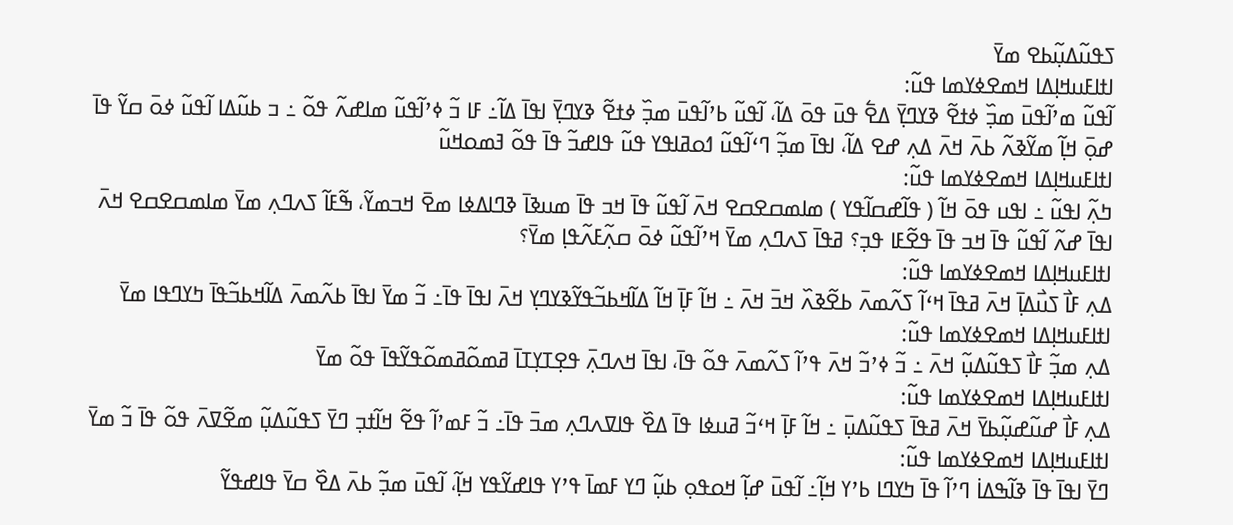ߖߟߎ߬ߡߎ߲߬ߕߐ ߘߌ߫
ߊߙߊߓߎߞߊ߲ߡߊ ߞߘߐߦߌߘߊ ߟߎ߬:
ߊ߬ߟߎ߬ ߘߴߊ߬ߟߎ߫ ߘߏ߲߰ ߦߙߐ߬ ߢߌߣߌ߲߫ ߡߐ߱ ߟߎ߫ ߟߋ߫ ߡߊ߬، ߊ߬ߟߎ߬ ߕߴߊ߬ߟߎ߫ ߘߏ߲߰ ߦߙߐ߬ ߢߌߣߌ߲߫ ߊߟߊ߫ ߡߊ߬߸ ߓߊ ߏ߬ ߦߴߊ߬ߟߎ߬ ߘߊߝߍ߬ ߟߋ߬ ߸ ߏ ߕߎ߬ߡߊ ߊ߬ߟߎ߬ ߦߋ߫ ߛߌ߬ ߟߊ߫ ߝߋ߲߫ ߞߊ߲߬ ߘߌ߬ߢߍ߬ ߕߍ߫ ߞߍ߫ ߡߍ߲ ߝߐ ߡߊ߬، ߊߟߊ߫ ߘߏ߲߬ ߣߵߊ߬ߟߎ߬ ߗߋߥߊߟߌ ߟߎ߬ ߟߊߝߏ߬ ߟߊ߫ ߟߋ߬ ߔߘߋߞߎ߬
ߊߙߊߓߎߞߊ߲ߡߊ ߞߘߐߦߌߘߊ ߟߎ߬:
ߤߍ߲߬ ߊߟߎ߬ ߸ ߊߟߎ ߟߋ߫ ߞߊ߬ ( ߟߊ߬ߝߛߊ߬ߟߌ ) ߘߊߘߛߐߛߐ ߞߍ߫ ߊ߬ߟߎ߬ ߟߊ߫ ߞߏ ߟߊ߫ ߘߎߢߊ߫ ߢߣߊߡߦߊ ߘߐ߫ ߞߏߘߌ߬، ߒ߬ߓߊ߬ ߖߍߣߍ߲ ߘߌ߫ ߘߊߘߛߐߛߐ ߞߍ߫ ߊߟߊ߫ ߝߍ߬ ߊ߬ߟߎ߬ ߟߊ߫ ߞߏ ߟߊ߫ ߟߐ߬ߓߊ ߟߏ߲؟ ߥߟߊ߫ ߖߍߣߍ߲ ߘߌ߫ ߞߴߊ߬ߟߎ߬ ߦߋ߫ ߛߍ߲߬ߓߍ߬ߟߊ߲ ߘߌ߫؟
ߊߙߊߓߎߞߊ߲ߡߊ ߞߘߐߦߌߘߊ ߟߎ߬:
ߡߍ߲ ߓߊ߯ ߖߎ߯ߡߊ߲߫ ߞߍ߫ ߥߟߊ߫ ߞߵߊ߬ ߖߍ߬ߘߍ߫ ߕߐ߬ߢߍ߰ ߞߏ߫ ߞߍ߫ ߸ ߞߊ߬ ߓߊ߲߫ ߞߊ߬ ߡߊ߬ߞߕߏ߬ߟߌ߬ߢߌߣߌ߲ ߞߍ߫ ߊߟߊ߫ ߟߊ߫߸ ߏ߬ ߘߌ߫ ߊߟߊ߫ ߕߍ߬ߘߍ߫ ߡߊ߬ߞߕߏ߬ߟߊ߫ ߤߌߣߟߊ ߘߌ߫
ߊߙߊߓߎߞߊ߲ߡߊ ߞߘߐߦߌߘߊ ߟߎ߬:
ߡߍ߲ ߘߏ߲߬ ߓߊ߯ ߖߟߎ߬ߡߎ߲߬ ߞߍ߫ ߸ ߏ߬ ߦߴߏ߬ ߞߍ߫ ߟߴߊ߬ ߖߍ߬ߘߍ߫ ߟߋ߬ ߟߊ߫، ߊߟߊ߫ ߞߍߣߍ߲߫ ߟߐ߲ߠߌ߲ߠߊ߫ ߥߘߋ߬ߥߘߋ߬ߟߌ߬ߟߊ߫ ߟߋ߬ ߘߌ߫
ߊߙߊߓߎߞߊ߲ߡߊ ߞߘߐߦߌߘߊ ߟߎ߬:
ߡߍ߲ ߓߊ߯ ߝߎ߬ߝߎ߲߬ߕߌ߫ ߞߍ߫ ߥߟߊ߫ ߖߟߎ߬ߡߎ߲߫ ߸ ߞߊ߬ ߓߊ߲߫ ߞߵߏ߬ ߥߎߦߊ ߟߊ߫ ߡߐ߰ ߟߊߜߍߣߍ߲ ߘߏ߫ ߟߊ߫߸ ߏ߬ ߓߘߴߊ߬ ߟߐ߬ ߞߊ߬ߙߏ߲ ߣߌ߫ ߖߟߎ߬ߡߎ߲߬ ߘߐ߬ߜߍ߫ ߟߋ߬ ߟߊ߫ ߏ߬ ߘߌ߫
ߊߙߊߓߎߞߊ߲ߡߊ ߞߘߐߦߌߘߊ ߟߎ߬:
ߣߌ߫ ߊߟߊ߫ ߟߊ߫ ߢߊ߬ߒߡߊ߭ ߣߴߊ߬ ߟߊ߫ ߤߌߣߊ ߕߴߌ ߞߊ߲߬߸ ߊ߬ߟߎ߫ ߝߊ߲߬ ߞߋߟߋ߲ ߕߎ߲߬ ߣߌ ߓߘߊ߫ ߟߴߌ ߟߊߝߌ߬ߟߌ ߞߊ߲߬، ߊ߬ߟߎ߫ ߘߏ߲߬ ߕߍ߫ ߡߐ߰ ߛߌ߫ ߟߊߝߟߌ߬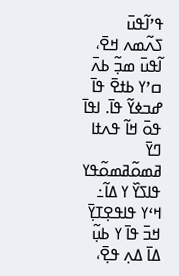ߟߴߊ߬ߟߎ߫ ߖߍ߬ߘߍ ߞߐ߫، ߊ߬ߟߎ߫ ߘߏ߲߬ ߕߍ߫ ߛߴߌ ߕߙߐ߫ ߟߊ߫ ߝߏߦߌ߬ ߟߊ߫. ߊߟߊ߫ ߟߋ߫ ߞߊ߬ ߟߍߙߊ ߣߌ߫ ߥߘߋ߬ߥߘߋ߬ߟߌ ߟߊߖߌ߰ ߌ ߡߊ߬߸ ߞߵߌ ߟߊߟߐ߲ߠߌ߲߫ ߞߏ߫ ߟߊ߫ ߌ ߕߎ߲߬ ߡߊ߫ ߡߍ߲ ߟߐ߲߫،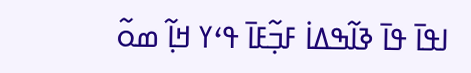ߊߟߊ߫ ߟߊ߫ ߢߊ߬ߒߡߊ߭ ߓߏ߲߬ߓߊ߫ ߟߵߌ ߞߊ߲߬ ߘߋ߬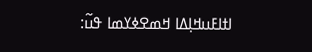ߊߙߊߓߎߞߊ߲ߡߊ ߞߘߐߦߌߘߊ ߟߎ߬: